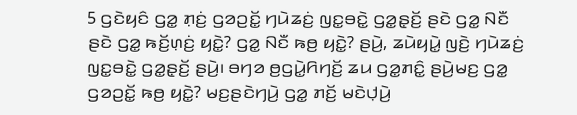5 ꤞꤢꤧꤟꤢꤨ ꤞꤤ꤭ ꤊ꤫ꤢꤦ꤬ ꤞꤤꤑꤢꤩ꤭ ꤚꤣꤧꤘꤢꤦ꤬ ꤜꤢ꤭ꤋꤢꤧ꤭ ꤞꤤ꤭ꤔ꤫ꤢꤩ꤬ ꤔꤢꤧ ꤞꤤ꤭ ꤡꤢꤪ ꤔꤢꤧ ꤞꤤ꤭ ꤒꤢꤩ꤬ꤛ꤫ꤢꤦ꤬ ꤟꤢꤧ꤭? ꤞꤤ꤭ ꤡꤢꤪ ꤒꤥ꤬ ꤟꤢꤧ꤭? ꤔꤣꤧ꤬, ꤘꤣꤧꤟꤣꤧ꤭ ꤜꤢꤧ꤬ ꤚꤣꤧꤘꤢꤦ꤬ ꤜꤢ꤭ꤋꤢꤧ꤭ ꤞꤤ꤭ꤔ꤫ꤢꤩ꤬ ꤔꤣꤧ꤬꤯ ꤋꤚꤤ ꤥ꤬ꤞꤣꤧ꤭ꤖꤚꤢꤩ꤬ ꤘꤣ ꤞꤤ꤭ꤊꤢꤨ꤭ ꤔꤣꤧ꤬ꤗꤢ꤬ ꤞꤤ꤭ ꤞꤤꤑꤢꤩ꤭ ꤒꤥ꤬ ꤟꤢꤧ꤭? ꤗꤢ꤬ꤔꤢꤧꤚꤣꤧ꤬ ꤞꤤ꤭ ꤊꤢꤩ꤬ ꤗꤢꤧꤓ꤫ꤣꤧ꤬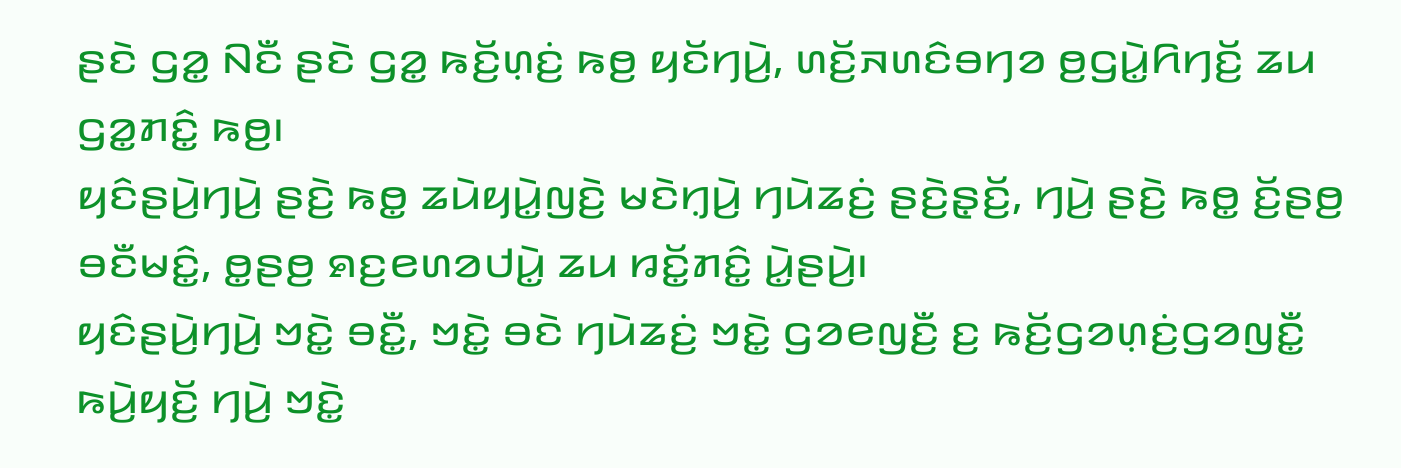ꤔꤢꤧ ꤞꤤ꤭ ꤡꤢꤪ ꤔꤢꤧ ꤞꤤ꤭ ꤒꤢꤩ꤬ꤛ꤫ꤢꤦ꤬ ꤒꤥ꤬ ꤟꤢꤩꤚꤣꤧ꤬, ꤛꤢꤩ꤬ꤏꤛꤢꤨꤋꤚꤤ ꤥ꤬ꤞꤣꤧ꤭ꤖꤚꤢꤩ꤬ ꤘꤣ ꤞꤤ꤭ꤊꤢꤨ꤭ ꤒꤥ꤬꤯
ꤟꤢꤨꤔꤣꤧ꤬ꤚꤣꤧ꤬ ꤔꤢꤧ꤬ ꤒꤥ꤭ ꤘꤣꤧꤟꤣꤧ꤭ꤜꤢꤧ꤬ ꤗꤢꤧꤚ꤫ꤣꤧ꤬ ꤚꤣꤧꤘꤢꤦ꤬ ꤔꤢꤧ꤬ꤔ꤫ꤢꤩ꤬, ꤚꤣꤧ꤬ ꤔꤢꤧ꤬ ꤒꤥ꤭ ꤢꤩ꤬ꤔꤥ꤬ ꤋꤢꤪꤗꤢꤨ꤭, ꤥ꤭ꤔꤥ꤬ ꤎꤢ꤬ꤕꤛꤤꤓꤣꤧ꤭ ꤘꤣ ꤙꤢꤩ꤭ꤊꤢꤨ꤭ ꤣꤧ꤭ꤔꤣꤧ꤬꤯
ꤟꤢꤨꤔꤣꤧ꤬ꤚꤣꤧ꤬ ꤠꤢꤧ꤭ ꤋꤢꤪ꤭, ꤠꤢꤧ꤭ ꤋꤢꤧ ꤚꤣꤧꤘꤢꤦ꤬ ꤠꤢꤧ꤭ ꤞꤤꤕꤜꤢꤪ꤬ ꤢ꤬ ꤒꤢꤩ꤬ꤞꤤꤛ꤫ꤢꤦ꤬ꤞꤤꤜꤢꤪ꤭ ꤒꤣꤧ꤬ꤟꤢꤩ꤬ ꤚꤣꤧ꤬ ꤠꤢꤧ꤭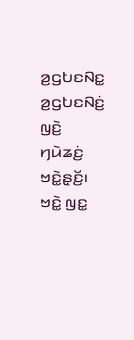ꤤ꤬ꤞꤝꤢꤡꤢ꤭ ꤤ꤬ꤞꤝꤢꤡꤢꤦ꤬ ꤜꤢꤧ꤬ ꤚꤣꤧꤘꤢꤦ꤬ ꤠꤢꤧ꤭ꤔ꤫ꤢꤩ꤬꤯ ꤠꤢꤧ꤭ ꤜꤢ꤭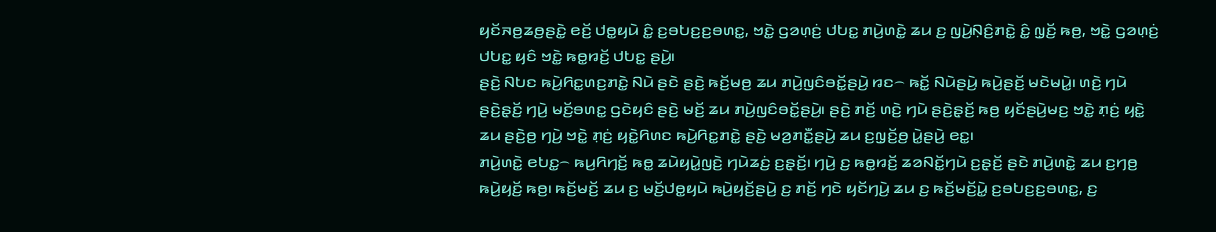ꤟꤢꤩꤏꤥ꤬ꤘꤥ꤬ꤔꤢꤧ꤭ ꤕꤢꤩ꤬ ꤓꤥ꤭ꤟꤣꤧ ꤢꤨ꤭ ꤢ꤬ꤋꤝꤢ꤬ꤢ꤬ꤋꤛꤢ꤭, ꤠꤢꤧ꤭ ꤞꤤꤛ꤫ꤢꤦ꤬ ꤓꤝꤢ꤭ ꤊꤣꤧ꤬ꤛꤢꤧ꤭ ꤘꤣ ꤢ꤬ ꤜꤣꤧ꤬ꤡ꤫ꤢꤨ꤬ꤊꤢꤧ꤭ ꤢꤨ꤭ ꤜ꤫ꤢꤩ꤬ ꤒꤥ꤬, ꤠꤢꤧ꤭ ꤞꤤꤛ꤫ꤢꤦ꤬ ꤓꤝꤢ꤭ ꤟꤢꤨ ꤠꤢꤧ꤭ ꤒꤥ꤭ꤙꤢꤩ꤬ ꤓꤝꤢ꤭ ꤔꤣꤧ꤬꤯
ꤔꤢꤧ꤬ ꤡꤝꤢ ꤒꤣꤧ꤬ꤖꤢ꤭ꤛꤢ꤬ꤊꤢꤧ꤭ ꤡꤣꤧ ꤔꤢꤧ ꤔꤢꤧ꤬ ꤒꤢꤩ꤬ꤗꤥ꤬ ꤘꤣ ꤊꤣꤧ꤬ꤜꤢꤨꤋꤢꤩ꤭ꤔꤣꤧ꤬ ꤙꤢ꤮ ꤒꤢꤩ꤭ ꤡꤣꤧꤔꤣꤧ꤬ ꤒꤣꤧ꤬ꤔꤢꤩ꤬ ꤗꤢꤧꤗꤣꤧ꤭꤯ ꤛꤢꤧ꤬ ꤚꤣꤧ ꤔꤢꤧ꤬ꤔ꤫ꤢꤩ꤬ ꤚꤣꤧ꤬ ꤗꤢꤩ꤬ꤋꤛꤢ꤭ ꤞꤢꤧꤟꤢꤨ ꤔꤢꤧ꤬ ꤗꤢꤩ꤬ ꤘꤣ ꤊꤣꤧ꤬ꤜꤢꤨꤋꤢꤩ꤭ꤔꤣꤧ꤬꤯ ꤔꤢꤧ꤬ ꤊꤢꤩ꤬ ꤛꤢꤧ꤬ ꤚꤣꤧ ꤔꤢꤧ꤬ꤔ꤫ꤢꤩ꤬ ꤒꤥ꤬ ꤟꤢꤩꤔꤣꤧ꤬ꤗꤢ꤬ ꤠꤢꤧ꤭ ꤊ꤫ꤢꤦ꤬ ꤟꤢꤧ꤭ ꤘꤣ ꤔꤢꤧ꤬ꤥ꤬ ꤚꤣꤧ꤬ ꤠꤢꤧ꤭ ꤊ꤫ꤢꤦ꤬ ꤟꤢꤧ꤭ꤖꤛꤢ ꤒꤣꤧ꤬ꤖꤢ꤭ꤊꤢꤧ꤭ ꤔꤢꤧ꤬ ꤗꤤ꤬ꤊꤢꤪ꤭ꤔꤣꤧ꤬ ꤘꤣ ꤢ꤬ꤜ꤫ꤢꤩ꤬ꤥ꤬ ꤣꤧ꤭ꤔꤣꤧ꤬ ꤕꤢ꤭꤯
ꤊꤣꤧ꤬ꤛꤢꤧ꤭ ꤕꤝꤢ꤭꤮ ꤒꤣ꤬ꤖꤚꤢꤩ꤬ ꤒꤥ꤭ ꤘꤣꤧꤟꤣꤧ꤭ꤜꤢꤧ꤬ ꤚꤣꤧꤘꤢꤦ꤬ ꤢ꤬ꤔ꤫ꤢꤩ꤬꤯ ꤚꤣꤧ꤬ ꤢ꤬ ꤒꤥ꤭ꤙꤢꤩ꤬ ꤘꤤꤡꤢꤩ꤭ꤚꤣꤧ ꤢ꤬ꤔ꤫ꤢꤩ꤬ ꤔꤢꤧ ꤊꤣꤧ꤬ꤛꤢꤧ꤭ ꤘꤣ ꤢ꤬ꤚꤥ꤬ ꤒꤣꤧ꤬ꤟꤢꤩ꤬ ꤒꤥ꤬꤯ ꤒꤢꤩ꤬ꤗꤢꤩ꤬ ꤘꤣ ꤢ꤬ ꤗꤢꤩ꤬ꤓꤥ꤭ꤟꤣꤧ ꤒꤣꤧ꤬ꤟꤢꤩ꤬ꤔꤣꤧ꤬ ꤢ꤬ ꤊꤢꤩ꤬ ꤚꤢꤧ ꤟꤢꤩꤚꤣꤧ꤬ ꤘꤣ ꤢ꤬ ꤒꤢꤩ꤬ꤗꤢꤩ꤬ꤣꤧ꤭ ꤢ꤬ꤋꤝꤢ꤬ꤢ꤬ꤋꤛꤢ꤭, ꤢ꤬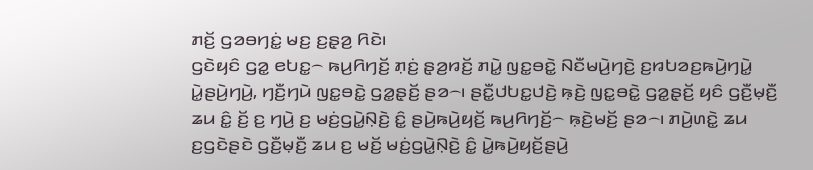ꤊꤢꤩ꤬ ꤞꤤꤋꤚꤢꤦ꤭ ꤗꤢ꤬ ꤢ꤬ꤔ꤫ꤤ꤬ ꤖꤢꤧ꤯
ꤞꤢꤧꤟꤢꤨ ꤞꤤ꤭ ꤕꤝꤢ꤭꤮ ꤒꤣ꤬ꤖꤚꤢꤩ꤬ ꤊ꤫ꤢꤦ꤬ ꤔ꤫ꤤ꤬ꤙꤢꤩ꤬ ꤊꤣꤧ꤭ ꤜꤢ꤭ꤋꤢꤧ꤭ ꤡꤢꤪꤗꤣꤧ꤬ꤚꤢꤧ꤬ ꤢ꤬ꤙꤝꤤꤢ꤬ꤒꤣꤧ꤬ꤚꤣꤧ꤭ ꤣꤧ꤭ꤔꤣꤧ꤬ꤚꤣꤧ꤬, ꤚꤢꤪ꤬ꤚꤣꤧ ꤜꤢ꤭ꤋꤢꤧ꤭ ꤞꤤ꤭ꤔ꤫ꤢꤩ꤬ ꤔꤤ꤮꤯ ꤔꤢꤪ꤭ꤓꤝꤢ꤭ꤓꤢꤧ꤬ ꤒ꤫ꤢꤧ꤬ ꤜꤢ꤭ꤋꤢꤧ꤭ ꤞꤤ꤭ꤔ꤫ꤢꤩ꤬ ꤟꤢꤨ ꤞꤢꤪ꤬ꤗ꤫ꤢꤪ꤬ ꤘꤣ ꤢꤨ꤭ ꤢꤩ꤬ ꤢ꤬ ꤚꤣꤧ꤬ ꤢ꤬ ꤗꤢꤦ꤬ꤞꤣꤧ꤭ꤡ꤫ꤢꤧ꤬ ꤢꤨ꤭ ꤔꤣꤧ꤬ꤒꤣꤧ꤬ꤟꤢꤩ꤬ ꤒꤣ꤬ꤖꤚꤢꤩ꤬꤮ ꤒ꤫ꤢꤧ꤬ꤗꤢꤩ꤬ ꤔꤤ꤮꤯ ꤊꤣꤧ꤬ꤛꤢꤧ꤭ ꤘꤣ ꤢ꤬ꤞꤢꤧꤔꤢꤧ ꤞꤢꤪ꤬ꤗ꤫ꤢꤪ꤬ ꤘꤣ ꤢ꤬ ꤗꤢꤩ꤬ ꤗꤢꤦ꤬ꤞꤣꤧ꤭ꤡ꤫ꤢꤧ꤬ ꤢꤨ꤭ ꤣꤧ꤭ꤒꤣꤧ꤬ꤟꤢꤩ꤬ꤔꤣꤧ꤬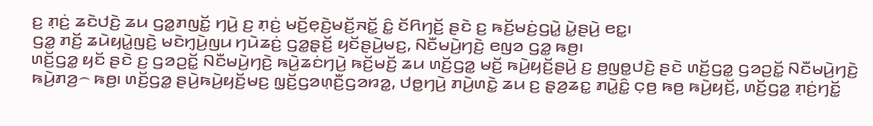ꤢ꤬ ꤊ꤫ꤢꤦ꤬ ꤘꤢꤧꤓꤢꤧ꤬ ꤘꤣ ꤞꤤ꤭ꤊꤜꤢꤩ꤭ ꤚꤣꤧ꤬ ꤢ꤬ ꤊ꤫ꤢꤦ꤬ ꤗꤢꤩ꤬ꤕ꤫ꤢꤧ꤬ꤗꤢꤩ꤬ꤏꤢꤩ꤭ ꤢꤨ꤭ ꤢꤩꤖꤚꤢꤩ꤬ ꤔꤢꤧ ꤢ꤬ ꤒꤢꤩ꤬ꤗꤢꤦ꤬ꤞꤣꤧ꤭ ꤣꤧ꤭ꤔꤣꤧ꤬ ꤕꤢ꤭꤯
ꤞꤤ꤭ ꤊꤢꤩ꤬ ꤘꤣꤧꤟꤣꤧ꤭ꤜꤢꤧ꤬ ꤗꤢꤧꤚ꤫ꤣꤧ꤬ꤜꤣ ꤚꤣꤧꤘꤢꤦ꤬ ꤞꤤ꤭ꤔ꤫ꤢꤩ꤬ ꤟꤢꤩꤔꤣꤧ꤬ꤗꤢ꤬, ꤡꤢꤪꤗꤣꤧ꤬ꤚꤢꤧ꤬ ꤕꤜꤤ ꤞꤤ꤭ ꤒꤥ꤬꤯
ꤛꤢꤩ꤬ꤞꤤ꤭ ꤟꤢꤩ ꤔꤢꤧ ꤢ꤬ ꤞꤤꤑꤢꤩ꤭ ꤡꤢꤪꤗꤣꤧ꤬ꤚꤢꤧ꤬ ꤒꤣꤧ꤬ꤘꤢꤦꤚꤣꤧ꤬ ꤒꤢꤩ꤬ꤗꤢꤩ꤬ ꤘꤣ ꤛꤢꤩ꤬ꤞꤤ꤭ ꤗꤢꤩ꤬ ꤒꤣꤧ꤬ꤟꤢꤩ꤬ꤔꤣꤧ꤬ ꤢ꤬ ꤥ꤬ꤜꤥ꤭ꤓꤢꤧ꤬ ꤔꤢꤧ ꤛꤢꤩ꤬ꤞꤤ꤭ ꤞꤤꤑꤢꤩ꤭ ꤡꤢꤪꤗꤣꤧ꤬ꤚꤢꤧ꤬ ꤒꤣꤧ꤬ꤊꤤ꤬꤮ ꤒꤥ꤬꤯ ꤛꤢꤩ꤬ꤞꤤ꤭ ꤔꤣꤧ꤬ꤒꤣꤧ꤬ꤟꤢꤩ꤬ꤗꤢ꤬ ꤜ꤫ꤢꤩ꤬ꤞꤤꤛ꤫ꤢꤪ꤬ꤞꤤꤙꤤ꤭, ꤓꤥ꤭ꤚꤣꤧ꤬ ꤊꤣꤧ꤬ꤛꤢꤧ꤭ ꤘꤣ ꤢ꤬ ꤔ꤫ꤤ꤬ꤘꤢ꤭ ꤊꤣꤧ꤭ꤢꤨ꤭ ꤍ꤫ꤥ꤬ ꤒꤥ꤬ ꤒꤣꤧ꤬ꤟꤢꤩ꤬, ꤛꤢꤩ꤬ꤞꤤ꤭ ꤊ꤫ꤢꤦ꤬ꤚꤢꤩ꤭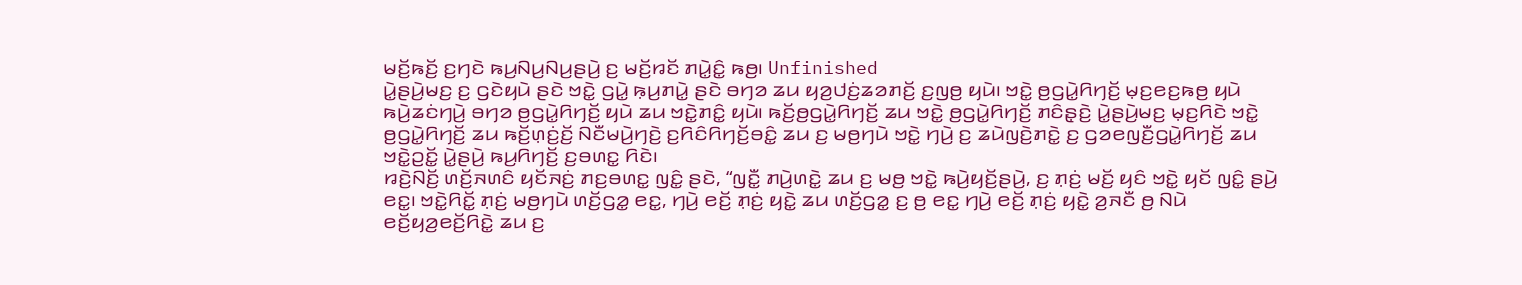ꤗꤢꤩ꤬ꤒꤢꤩ꤬ ꤢ꤬ꤚꤢꤧ ꤒꤣ꤬ꤡꤣ꤬ꤡꤣ꤬ꤔꤣꤧ꤬ ꤢ꤬ ꤗꤢꤩ꤬ꤙꤢꤩ ꤊꤣꤧ꤭ꤢꤨ꤭ ꤒꤥ꤬꤯ Unfinished
ꤣꤧ꤭ꤔꤣꤧ꤬ꤗꤢ꤬ ꤢ꤬ ꤞꤢꤧꤟꤣꤧ ꤔꤢꤧ ꤠꤢꤧ꤭ ꤞꤣꤧ꤭ ꤒ꤫ꤣ꤬ꤊꤣꤧ꤭ ꤔꤢꤧ ꤋꤚꤤ ꤘꤣ ꤟꤤ꤬ꤓꤢꤦ꤬ꤘꤤꤊꤢꤩ꤬ ꤢ꤬ꤜꤥ꤬ ꤟꤣꤧ꤯ ꤠꤢꤧ꤭ ꤥ꤬ꤞꤣꤧ꤭ꤖꤚꤢꤩ꤬ ꤗ꤫ꤢ꤬ꤕꤢ꤬ꤒꤥ꤬ ꤟꤣꤧ ꤒꤣꤧ꤬ꤘꤢꤦꤚꤣꤧ꤬ ꤋꤚꤤ ꤥ꤬ꤞꤣꤧ꤭ꤖꤚꤢꤩ꤬ ꤟꤣꤧ ꤘꤣ ꤠꤢꤧ꤭ꤊꤢꤨ꤭ ꤟꤣꤧ꤯ ꤒꤢꤩ꤬ꤥ꤬ꤞꤣꤧ꤭ꤖꤚꤢꤩ꤬ ꤘꤣ ꤠꤢꤧ꤭ ꤥ꤬ꤞꤣꤧ꤭ꤖꤚꤢꤩ꤬ ꤊꤢꤨꤔ꤫ꤢꤧ꤬ ꤣꤧ꤭ꤔꤣꤧ꤬ꤗꤢ꤬ ꤗ꤫ꤢ꤬ꤖꤢꤧ ꤠꤢꤧ꤭ ꤥ꤬ꤞꤣꤧ꤭ꤖꤚꤢꤩ꤬ ꤘꤣ ꤒꤢꤩ꤬ꤛ꤫ꤢꤦ꤬ꤢꤩ꤬ ꤡꤢꤪꤗꤣꤧ꤬ꤚꤢꤧ꤬ ꤢ꤬ꤖꤢꤨꤖꤚꤢꤩ꤬ꤋꤢꤨ꤭ ꤘꤣ ꤢ꤬ ꤗꤥ꤬ꤚꤣꤧ ꤠꤢꤧ꤭ ꤚꤣꤧ꤬ ꤢ꤬ ꤘꤣꤧꤜꤢꤧ꤬ꤊꤢꤧ꤭ ꤢ꤬ ꤞꤤꤕꤜꤢꤪ꤬ꤞꤣꤧ꤭ꤖꤚꤢꤩ꤬ ꤘꤣ ꤠꤢꤧ꤭ꤑꤢꤩ꤭ ꤣꤧ꤭ꤔꤣꤧ꤬ ꤒꤣ꤬ꤖꤚꤢꤩ꤬ ꤢ꤬ꤋꤛꤢ꤭ ꤖꤢꤧ꤯
ꤙꤢꤧ꤬ꤡꤢꤩ꤬ ꤛꤢꤩ꤬ꤏꤛꤢꤨ ꤟꤢꤩꤏꤢꤦ꤬ ꤊꤢ꤬ꤋꤛꤢ꤭ ꤜꤢꤨ꤭ ꤔꤢꤧ, “ꤜꤢꤪ꤭ ꤊꤣꤧ꤬ꤛꤢꤧ꤭ ꤘꤣ ꤢ꤬ ꤗꤥ꤬ ꤠꤢꤧ꤭ ꤒꤣꤧ꤬ꤟꤢꤩ꤬ꤔꤣꤧ꤬, ꤢ꤬ ꤊ꤫ꤢꤦ꤬ ꤗꤢꤩ꤬ ꤟꤢꤨ ꤠꤢꤧ꤭ ꤟꤢꤩ ꤜꤢꤨ꤭ ꤔꤣꤧ꤬ ꤕꤢ꤭꤯ ꤠꤢꤧ꤭ꤖꤢꤩ꤭ ꤊ꤫ꤢꤦ꤬ ꤗꤥ꤬ꤚꤣꤧ ꤛꤢꤩ꤬ꤞꤤ꤭ ꤕꤢ꤭, ꤚꤣꤧ꤬ ꤕꤢꤩ꤬ ꤊ꤫ꤢꤦ꤬ ꤟꤢꤧ꤭ ꤘꤣ ꤛꤢꤩ꤬ꤞꤤ꤭ ꤢ꤬ ꤥ꤬ ꤕꤢ꤭ ꤚꤣꤧ꤬ ꤕꤢꤩ꤬ ꤊ꤫ꤢꤦ꤬ ꤟꤢꤧ꤭ ꤤ꤬ꤏꤢꤪ ꤥ꤬ ꤡꤣꤧ ꤕꤢꤩ꤬ꤟꤤ꤬ꤕꤢꤩ꤬ꤖꤢꤧ꤭ ꤘꤣ ꤢ꤬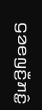ꤞꤤꤕꤜꤢꤪ꤬ꤊꤢꤨ꤭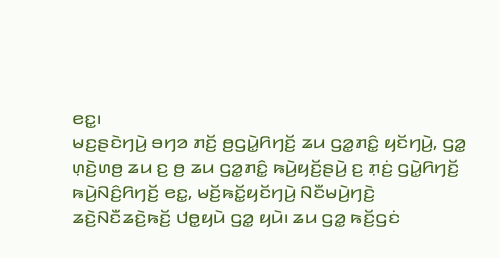ꤕꤢ꤭꤯
ꤗꤢ꤬ꤔꤢꤧꤚꤣꤧ꤬ ꤋꤚꤤ ꤊꤢꤩ꤬ ꤥ꤬ꤞꤣꤧ꤭ꤖꤚꤢꤩ꤬ ꤘꤣ ꤞꤤ꤭ꤊꤢꤨ꤭ ꤟꤢꤩꤚꤣꤧ꤬, ꤞꤤ꤭ ꤛ꤫ꤢꤧ꤬ꤛꤥ꤬ ꤘꤣ ꤢ꤬ ꤥ꤬ ꤘꤣ ꤞꤤ꤭ꤊꤢꤨ꤭ ꤒꤣꤧ꤬ꤟꤢꤩ꤬ꤔꤣꤧ꤬ ꤢ꤬ ꤊ꤫ꤢꤦ꤬ ꤞꤣꤧ꤭ꤖꤚꤢꤩ꤬ ꤒꤣꤧ꤬ꤡꤢꤨ꤬ꤖꤚꤢꤩ꤬ ꤕꤢ꤭, ꤗꤢꤩ꤬ꤒꤢꤩ꤭ꤟꤢꤩꤚꤣꤧ꤬ ꤡꤢꤪꤗꤣꤧ꤬ꤚꤢꤧ꤬ ꤘꤢꤧ꤬ꤡꤢꤪꤘꤢꤧ꤬ꤒꤢꤩ꤬ ꤓꤥ꤭ꤟꤣꤧ ꤞꤤ꤭ ꤟꤣꤧ꤯ ꤘꤣ ꤞꤤ꤭ ꤒꤢꤩ꤬ꤞꤢꤦ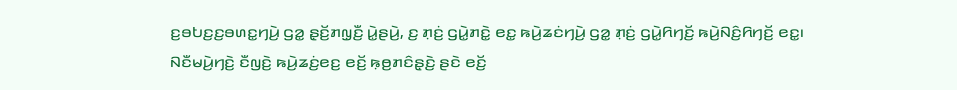ꤢ꤬ꤋꤝꤢ꤬ꤢ꤬ꤋꤛꤢ꤭ꤚꤣꤧ꤬ ꤞꤤ꤭ ꤔ꤫ꤢꤩ꤬ꤊꤜ꤫ꤢꤪ꤬ ꤣꤧ꤭ꤔꤣꤧ꤬, ꤢ꤬ ꤊ꤫ꤢꤦ꤬ ꤞꤣꤧ꤭ꤊꤢꤧ꤭ ꤕꤢ꤭ ꤒꤣꤧ꤬ꤘꤢꤦꤚꤣꤧ꤬ ꤞꤤ꤭ ꤊ꤫ꤢꤦ꤬ ꤞꤣꤧ꤭ꤖꤚꤢꤩ꤬ ꤒꤣꤧ꤬ꤡꤢꤨ꤬ꤖꤚꤢꤩ꤬ ꤕꤢ꤭꤯
ꤡꤢꤪꤗꤣꤧ꤬ꤚꤢꤧ꤬ ꤢꤪꤜꤢꤧ꤬ ꤒꤣꤧ꤬ꤘꤢꤦ꤬ꤕꤢ꤬ ꤕꤢꤩ꤬ ꤒ꤫ꤥ꤬ꤊꤢꤨꤔ꤫ꤢꤧ꤬ ꤔꤢꤧ ꤕꤢꤩ꤬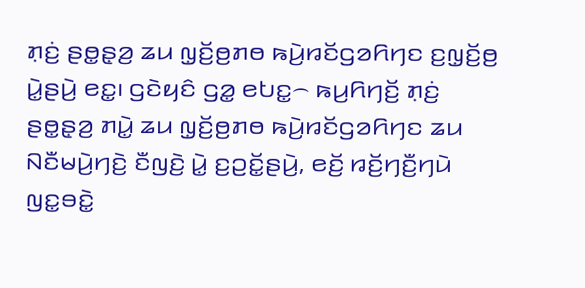ꤊ꤫ꤢꤦ꤬ ꤔꤥ꤭ꤔ꤫ꤤ꤬ ꤘꤣ ꤜ꤫ꤢꤩ꤬ꤥ꤬ꤊꤥ ꤒꤣꤧ꤬ꤙꤢꤩꤞꤤꤖꤚꤢ ꤢ꤬ꤜ꤫ꤢꤩ꤬ꤥ꤬ ꤣꤧ꤭ꤔꤣꤧ꤬ ꤕꤢ꤭꤯ ꤞꤢꤧꤟꤢꤨ ꤞꤤ꤭ ꤕꤝꤢ꤭꤮ ꤒꤣ꤬ꤖꤚꤢꤩ꤬ ꤊ꤫ꤢꤦ꤬ ꤔꤥ꤭ꤔ꤫ꤤ꤬ ꤊꤣꤧ꤭ ꤘꤣ ꤜ꤫ꤢꤩ꤬ꤥ꤬ꤊꤥ ꤒꤣꤧ꤬ꤙꤢꤩꤞꤤꤖꤚꤢ ꤘꤣ ꤡꤢꤪꤗꤣꤧ꤬ꤚꤢꤧ꤬ ꤢꤪꤜꤢꤧ꤬ ꤣꤧ꤭ ꤢ꤬ꤑꤢꤩ꤭ꤔꤣꤧ꤬, ꤕꤢꤩ꤬ ꤙꤢꤩ꤬ꤚꤢꤪ꤬ꤚꤣꤧ ꤜꤢ꤭ꤋꤢꤧ꤭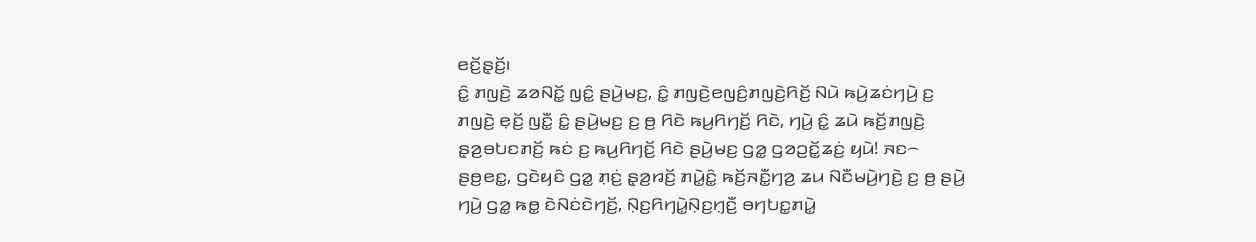ꤕꤢꤩ꤬ꤔ꤫ꤢꤩ꤬꤯
ꤢꤨ꤭ ꤊꤜꤢꤧ꤬ ꤘꤤꤡꤢꤩ꤭ ꤜꤢꤨ꤭ ꤔꤣꤧ꤬ꤗꤢ꤬, ꤢꤨ꤭ ꤊꤜꤢꤧ꤬ꤕꤜꤢꤨ꤬ꤊꤜꤢꤧ꤬ꤖꤢꤩ꤬ ꤡꤣꤧ ꤒꤣꤧ꤬ꤘꤢꤦꤚꤣꤧ꤬ ꤢ꤬ ꤊꤜꤢꤧ꤬ ꤕ꤫ꤢꤩ꤬ ꤜꤢꤪ꤭ ꤢꤨ꤭ ꤔꤣꤧ꤬ꤗꤢ꤬ ꤢ꤬ ꤥ꤬ ꤖꤢꤧ ꤒꤣ꤬ꤖꤚꤢꤩ꤬ ꤖꤢꤧ, ꤚꤣꤧ꤬ ꤢꤨ꤭ ꤘꤣꤧ ꤒꤢꤩ꤬ꤊꤜꤢꤧ꤬ ꤔ꤫ꤤ꤬ꤋꤝꤢꤊꤢꤩ꤬ ꤒꤢꤦ ꤢ꤬ ꤒꤣ꤬ꤖꤚꤢꤩ꤬ ꤖꤢꤧ ꤔꤣꤧ꤬ꤗꤢ꤬ ꤞꤤ꤭ ꤞꤤꤑꤢꤩ꤭ꤘꤢꤦ꤬ ꤟꤣꤧ! ꤏꤢ꤮ ꤔꤥ꤬ꤕꤢ꤭, ꤞꤢꤧꤟꤢꤨ ꤞꤤ꤭ ꤊ꤫ꤢꤦ꤬ ꤔ꤫ꤤ꤬ꤙꤢꤩ꤬ ꤊꤣꤧ꤭ꤢꤨ꤭ ꤒꤢꤩ꤬ꤏꤢꤪ꤭ꤚꤤ꤬ ꤘꤣ ꤡꤢꤪꤗꤣꤧ꤬ꤚꤢꤧ꤬ ꤢ꤬ ꤥ꤬ ꤔꤣꤧ꤬ ꤚꤣꤧ꤬ ꤞꤤ꤭ ꤒꤥ꤭ ꤢꤧꤡꤢꤦꤢꤧꤚꤢꤩ꤬, ꤡ꤫ꤢ꤬ꤖꤚꤣꤧ꤭ꤡ꤫ꤢ꤬ꤚ꤫ꤢꤪ꤬ ꤋꤚꤝꤢ꤭ꤊꤣꤧ꤭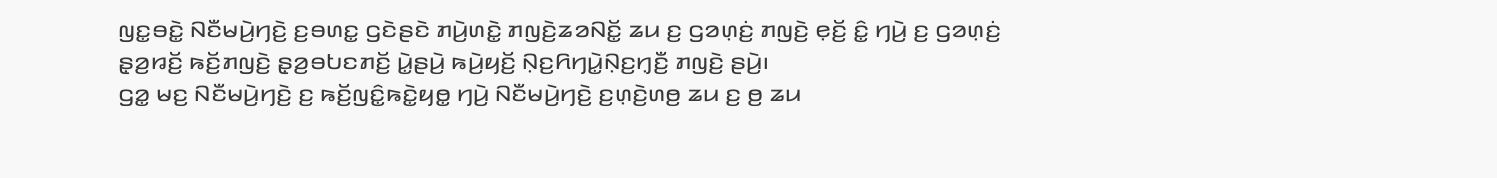ꤜꤢ꤭ꤋꤢꤧ꤭ ꤡꤢꤪꤗꤣꤧ꤬ꤚꤢꤧ꤬ ꤢ꤬ꤋꤛꤢ꤭ ꤞꤢꤧꤔꤢꤧ ꤊꤣꤧ꤬ꤛꤢꤧ꤭ ꤊꤜꤢꤧ꤬ꤘꤤꤡꤢꤩ꤭ ꤘꤣ ꤢ꤬ ꤞꤤꤛ꤫ꤢꤦ꤬ ꤊꤜꤢꤧ꤬ ꤕ꤫ꤢꤩ꤬ ꤢꤨ꤭ ꤚꤣꤧ꤬ ꤢ꤬ ꤞꤤꤛ꤫ꤢꤦ꤬ ꤔ꤫ꤤ꤬ꤙꤢꤩ꤬ ꤒꤢꤩ꤬ꤊꤜꤢꤧ꤬ ꤔ꤫ꤤ꤬ꤋꤝꤢꤊꤢꤩ꤬ ꤣꤧ꤭ꤔꤣꤧ꤬ ꤒꤣꤧ꤬ꤟꤢꤩ꤬ ꤡ꤫ꤢ꤬ꤖꤚꤣꤧ꤭ꤡ꤫ꤢ꤬ꤚ꤫ꤢꤪ꤬ ꤊꤜꤢꤧ꤬ ꤔꤣꤧ꤬꤯
ꤞꤤ꤭ ꤗꤢ꤬ ꤡꤢꤪꤗꤣꤧ꤬ꤚꤢꤧ꤬ ꤢ꤬ ꤒꤢꤩ꤬ꤜꤢꤨ꤭ꤒꤢꤧ꤭ꤟꤥ꤭ ꤚꤣꤧ꤬ ꤡꤢꤪꤗꤣꤧ꤬ꤚꤢꤧ꤬ ꤢ꤬ꤛ꤫ꤢꤧ꤬ꤛꤥ꤬ ꤘꤣ ꤢ꤬ ꤥ꤬ ꤘꤣ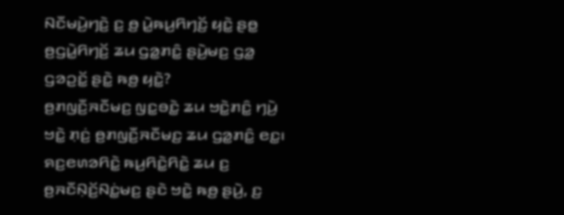ꤡꤢꤪꤗꤣꤧ꤬ꤚꤢꤧ꤬ ꤢ꤬ ꤥ꤬ ꤣꤧ꤭ꤒꤣ꤬ꤖꤚꤢꤩ꤬ ꤟꤢꤧ꤭ ꤔꤥ꤭ ꤥ꤬ꤞꤣꤧ꤭ꤖꤚꤢꤩ꤬ ꤘꤣ ꤞꤤ꤭ꤊꤢꤨ꤭ ꤔꤣꤧ꤬ꤗꤢ꤬ ꤞꤤ꤭ ꤞꤤꤑꤢꤩ꤭ ꤔꤢꤧ꤭ ꤒꤥ꤬ ꤟꤢꤧ꤭?
ꤥ꤬ꤊꤜꤢꤪ꤬ꤏꤢꤪꤗꤢ꤬ ꤜꤢ꤭ꤋꤢꤧ꤭ ꤘꤣ ꤠꤢꤧ꤭ꤊꤢꤨ꤭ ꤚꤣꤧ꤬ ꤠꤢꤧ꤭ ꤊ꤫ꤢꤦ꤬ ꤥ꤬ꤊꤜꤢꤪ꤬ꤏꤢꤪꤗꤢ꤬ ꤘꤣ ꤞꤤ꤭ꤊꤢꤨ꤭ ꤕꤢ꤭꤯ ꤎꤢ꤬ꤕꤛꤤꤖꤢꤧ꤭ ꤒꤣ꤬ꤖꤢꤧ꤭ꤖꤢꤧ꤭ ꤘꤣ ꤢ꤬ ꤥ꤬ꤏꤢꤪꤡ꤫ꤢꤩ꤬ꤡꤢꤦ꤭ꤗꤢ꤬ ꤔꤢꤧ ꤠꤢꤧ꤭ ꤒꤥ꤬ ꤔꤣꤧ꤬, ꤢ꤬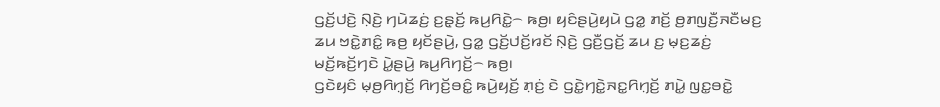ꤞꤢꤩ꤬ꤓꤢꤧ꤬ ꤡ꤫ꤢꤧ꤬ ꤚꤣꤧꤘꤢꤦ꤬ ꤢ꤬ꤔ꤫ꤢꤩ꤬ ꤒꤣ꤬ꤖꤢꤧ꤭꤮ ꤒꤥ꤬꤯ ꤟꤢꤨꤔꤣꤧ꤬ꤟꤣꤧ ꤞꤤ꤭ ꤊꤢꤩ꤬ ꤥ꤬ꤊꤜꤢꤪ꤬ꤏꤢꤪꤗꤢ꤬ ꤘꤣ ꤠꤢꤧ꤭ꤊꤢꤨ꤭ ꤒꤥ꤬ ꤟꤢꤩꤔꤣꤧ꤬, ꤞꤤ꤭ ꤞꤢꤩ꤬ꤓꤢꤩ꤬ꤙꤢꤩ ꤡ꤫ꤢꤧ꤬ ꤞꤢꤪ꤬ꤞꤢꤩ꤬ ꤘꤣ ꤢ꤬ ꤗ꤫ꤢ꤬ꤘꤢꤦ꤬ ꤗꤢꤩ꤬ꤒꤢꤩ꤬ꤚꤢꤧ ꤣꤧ꤭ꤔꤣꤧ꤬ ꤒꤣ꤬ꤖꤚꤢꤩ꤬꤮ ꤒꤥ꤬꤯
ꤞꤢꤧꤟꤢꤨ ꤗ꤫ꤥ꤬ꤖꤚ꤫ꤢꤩ꤬ ꤖꤚꤢꤩ꤬ꤋꤢꤨ꤭ ꤒꤣꤧ꤬ꤟꤢꤩ꤬ ꤊ꤫ꤢꤦ꤬ ꤢꤧ ꤞꤢꤧ꤭ꤚꤢꤧ꤭ꤏꤢ꤭ꤖꤚ꤫ꤢꤩ꤬ ꤊꤣꤧ꤭ ꤜꤢ꤭ꤋꤢꤧ꤭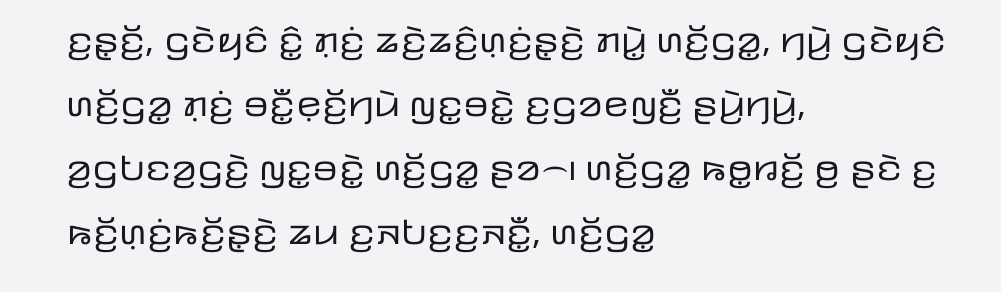ꤢ꤬ꤔ꤫ꤢꤩ꤬, ꤞꤢꤧꤟꤢꤨ ꤢꤨ꤭ ꤊ꤫ꤢꤦ꤬ ꤘꤢꤧ꤬ꤘꤢꤨ꤬ꤛ꤫ꤢꤦ꤬ꤔ꤫ꤢꤧ꤬ ꤊꤣꤧ꤭ ꤛꤢꤩ꤬ꤞꤤ꤭, ꤚꤣꤧ꤬ ꤞꤢꤧꤟꤢꤨ ꤛꤢꤩ꤬ꤞꤤ꤭ ꤊ꤫ꤢꤦ꤬ ꤋꤢꤪ꤭ꤕ꤫ꤢꤩ꤬ꤚꤣꤧ ꤜꤢ꤭ꤋꤢꤧ꤭ ꤢ꤬ꤞꤤꤕꤜꤢꤪ꤬ ꤔꤣꤧ꤬ꤚꤣꤧ꤬, ꤤ꤬ꤞꤝꤢꤤ꤬ꤞꤢꤧ꤬ ꤜꤢ꤭ꤋꤢꤧ꤭ ꤛꤢꤩ꤬ꤞꤤ꤭ ꤔꤤ꤮꤯ ꤛꤢꤩ꤬ꤞꤤ꤭ ꤒꤥ꤭ꤙꤢꤩ꤬ ꤥ꤬ ꤔꤢꤧ ꤢ꤬ ꤒꤢꤩ꤬ꤛ꤫ꤢꤦ꤬ꤒꤢꤩ꤬ꤔ꤫ꤢꤧ꤬ ꤘꤣ ꤢ꤬ꤏꤝꤢ꤬ꤢ꤬ꤏꤢꤪ꤭, ꤛꤢꤩ꤬ꤞꤤ꤭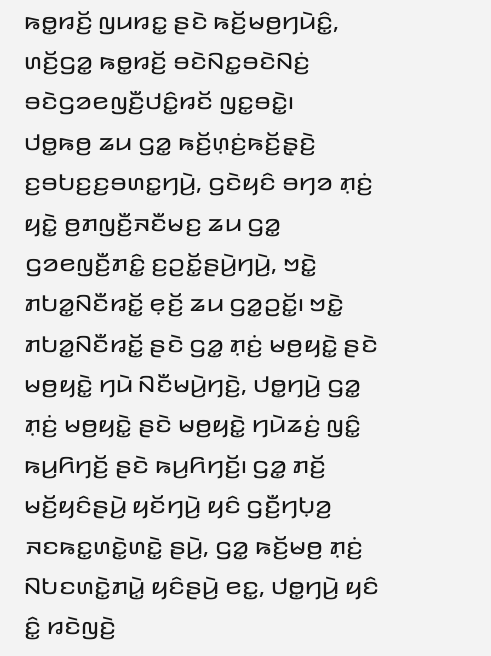ꤒꤥ꤭ꤙꤢꤩ꤬ ꤜꤣꤙꤢ꤭ ꤔꤢꤧ ꤒꤢꤩ꤬ꤗꤥ꤬ꤚꤣꤧꤢꤨ꤭, ꤛꤢꤩ꤬ꤞꤤ꤭ ꤒꤥ꤭ꤙꤢꤩ꤬ ꤋꤢꤧꤡꤢ꤭ꤋꤢꤧꤡꤢꤦ꤬ ꤋꤢꤧꤞꤤꤕꤜꤢꤪ꤬ꤓꤢꤨ꤭ꤙꤢꤩ ꤜꤢ꤭ꤋꤢꤧ꤭꤯
ꤓꤥ꤭ꤒꤥ꤬ ꤘꤣ ꤞꤤ꤭ ꤒꤢꤩ꤬ꤛ꤫ꤢꤦ꤬ꤒꤢꤩ꤬ꤔ꤫ꤢꤧ꤬ ꤢ꤬ꤋꤝꤢ꤬ꤢ꤬ꤋꤛꤢ꤭ꤚꤣꤧ꤬, ꤞꤢꤧꤟꤢꤨ ꤋꤚꤤ ꤊ꤫ꤢꤦ꤬ ꤟꤢꤧ꤭ ꤥ꤬ꤊꤜꤢꤪ꤬ꤏꤢꤪꤗꤢ꤬ ꤘꤣ ꤞꤤ꤭ ꤞꤤꤕꤜꤢꤪ꤬ꤊꤢꤨ꤭ ꤢ꤬ꤑꤢꤩ꤭ꤔꤣꤧ꤬ꤚꤣꤧ꤬, ꤠꤢꤧ꤭ ꤊꤝꤤ꤭ꤡꤢꤪꤙꤢꤩ꤭ ꤕ꤫ꤢꤩ꤬ ꤘꤣ ꤞꤤ꤭ꤑꤢꤩ꤭꤯ ꤠꤢꤧ꤭ ꤊꤝꤤ꤭ꤡꤢꤪꤙꤢꤩ꤭ ꤔꤢꤧ ꤞꤤ꤭ ꤊ꤫ꤢꤦ꤬ ꤗꤥ꤬ꤟꤢꤧ꤭ ꤔꤢꤧ ꤗꤥ꤬ꤟꤢꤧ꤭ ꤚꤣꤧ ꤡꤢꤪꤗꤣꤧ꤬ꤚꤢꤧ꤬, ꤓꤥ꤭ꤚꤣꤧ꤬ ꤞꤤ꤭ ꤊ꤫ꤢꤦ꤬ ꤗꤥ꤬ꤟꤢꤧ꤭ ꤔꤢꤧ ꤗꤥ꤬ꤟꤢꤧ꤭ ꤚꤣꤧꤘꤢꤦ꤬ ꤜꤢꤨ꤭ ꤒꤣ꤬ꤖꤚꤢꤩ꤬ ꤔꤢꤧ ꤒꤣ꤬ꤖꤚꤢꤩ꤬꤯ ꤞꤤ꤭ ꤊꤢꤩ꤬ ꤗꤢꤩ꤬ꤟꤢꤨꤔꤣꤧ꤬ ꤟꤢꤩꤚꤣꤧ꤬ ꤟꤢꤨ ꤞꤢꤪ꤬ꤚꤝ꤫ꤤ꤬ ꤏꤢꤒꤢ꤭ꤛꤢꤧ꤭ꤛꤢꤧ꤭ ꤔꤣꤧ꤬, ꤞꤤ꤭ ꤒꤢꤩ꤬ꤗꤥ꤬ ꤊ꤫ꤢꤦ꤬ ꤡꤝꤢꤛꤢꤧ꤭ꤊꤣꤧ꤭ ꤟꤢꤨꤔꤣꤧ꤬ ꤕꤢ꤭, ꤓꤥ꤭ꤚꤣꤧ꤬ ꤟꤢꤨ ꤢꤨ꤭ ꤙꤢꤧꤜꤢꤧ꤬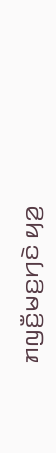ꤊꤜꤢꤪ꤬ꤗꤢ꤬ꤚꤢꤧ ꤟꤤ꤬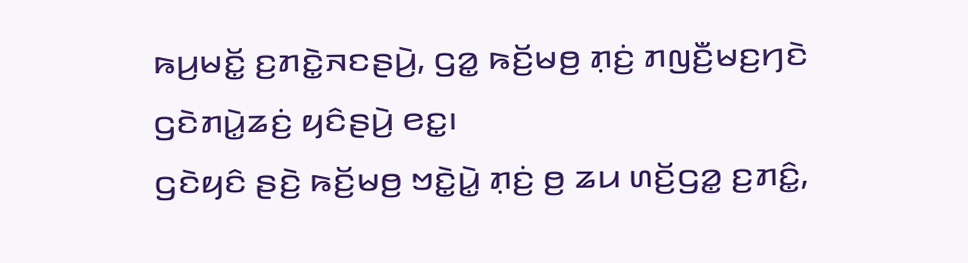ꤒꤣ꤬ꤗꤢꤩ꤭ ꤢ꤬ꤊꤢꤧ꤭ꤏꤢꤔꤣꤧ꤬, ꤞꤤ꤭ ꤒꤢꤩ꤬ꤗꤥ꤬ ꤊ꤫ꤢꤦ꤬ ꤊꤜꤢꤪ꤬ꤗꤢ꤬ꤚꤢꤧ ꤞꤢꤧꤊꤣꤧ꤭ꤘꤢꤦ꤬ ꤟꤢꤨꤔꤣꤧ꤬ ꤕꤢ꤭꤯
ꤞꤢꤧꤟꤢꤨ ꤔꤢꤧ꤬ ꤒꤢꤩ꤬ꤗꤥ꤬ ꤠꤢꤧ꤭ꤣꤧ꤭ ꤊ꤫ꤢꤦ꤬ ꤥ꤬ ꤘꤣ ꤛꤢꤩ꤬ꤞꤤ꤭ ꤢ꤬ꤊꤢꤨ꤭,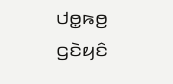ꤓꤥ꤭ꤒꤥ꤬ ꤞꤢꤧꤟꤢꤨ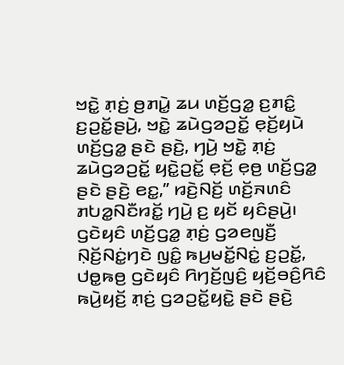ꤠꤢꤧ꤭ ꤊ꤫ꤢꤦ꤬ ꤥ꤬ꤊꤣꤧ꤭ ꤘꤣ ꤛꤢꤩ꤬ꤞꤤ꤭ ꤢ꤬ꤊꤢꤨ꤭ ꤢ꤬ꤑꤢꤩ꤭ꤔꤣꤧ꤬, ꤠꤢꤧ꤭ ꤘꤣꤧꤞꤤꤑꤢꤩ꤭ ꤕ꤫ꤢꤩ꤬ꤟꤣꤧ ꤛꤢꤩ꤬ꤞꤤ꤭ ꤔꤢꤧ ꤔꤢꤧ꤬, ꤚꤣꤧ꤬ ꤠꤢꤧ꤭ ꤊ꤫ꤢꤦ꤬ ꤘꤣꤧꤞꤤꤑꤢꤩ꤭ ꤟꤢꤧ꤭ꤑꤢꤩ꤭ ꤕ꤫ꤢꤩ꤬ ꤕ꤫ꤥ꤬ ꤛꤢꤩ꤬ꤞꤤ꤭ ꤔꤢꤧ ꤔꤢꤧ꤬ ꤕꤢ꤭,” ꤙꤢꤧ꤬ꤡꤢꤩ꤬ ꤛꤢꤩ꤬ꤏꤛꤢꤨ ꤊꤝꤤ꤭ꤡꤢꤪꤙꤢꤩ꤭ ꤚꤣꤧ꤬ ꤢ꤬ ꤟꤢꤩ ꤟꤢꤨꤔꤣꤧ꤬꤯
ꤞꤢꤧꤟꤢꤨ ꤛꤢꤩ꤬ꤞꤤ꤭ ꤊ꤫ꤢꤦ꤬ ꤞꤤꤕꤜꤢꤪ꤬ ꤡ꤫ꤢꤩ꤬ꤡꤢꤦ꤭ꤚꤢꤧ ꤜꤢꤨ꤭ ꤒꤣ꤬ꤗꤢꤩ꤭ꤡꤢꤦ꤭ ꤢ꤬ꤑꤢꤩ꤭, ꤓꤥ꤭ꤒꤥ꤬ ꤞꤢꤧꤟꤢꤨ ꤖꤚꤢꤩ꤬ꤜꤢꤨ꤬ ꤟꤢꤩ꤬ꤋꤢꤨ꤬ꤖꤢꤨ ꤒꤣꤧ꤬ꤟꤢꤩ꤬ ꤊ꤫ꤢꤦ꤬ ꤞꤤꤑꤢꤩ꤭ꤟꤢꤧ꤭ ꤔꤢꤧ ꤔꤢꤧ꤬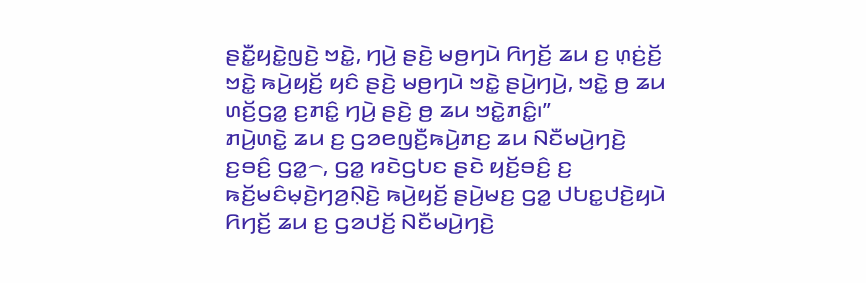ꤔꤢꤪ꤭ꤟꤢꤧ꤭ꤜꤢꤧ꤬ ꤠꤢꤧ꤭, ꤚꤣꤧ꤬ ꤔꤢꤧ꤬ ꤗꤥ꤬ꤚꤣꤧ ꤖꤚꤢꤩ꤬ ꤘꤣ ꤢ꤬ ꤛ꤫ꤢꤦ꤬ꤢꤩ꤬ ꤠꤢꤧ꤭ ꤒꤣꤧ꤬ꤟꤢꤩ꤬ ꤟꤢꤨ ꤔꤢꤧ꤬ ꤗꤥ꤬ꤚꤣꤧ ꤠꤢꤧ꤭ ꤔꤣꤧ꤬ꤚꤣꤧ꤬, ꤠꤢꤧ꤭ ꤥ꤬ ꤘꤣ ꤛꤢꤩ꤬ꤞꤤ꤭ ꤢ꤬ꤊꤢꤨ꤭ ꤚꤣꤧ꤬ ꤔꤢꤧ꤬ ꤥ꤬ ꤘꤣ ꤠꤢꤧ꤭ꤊꤢꤨ꤭꤯”
ꤊꤣꤧ꤬ꤛꤢꤧ꤭ ꤘꤣ ꤢ꤬ ꤞꤤꤕꤜꤢꤪ꤬ꤒꤣꤧ꤬ꤊꤢ꤬ ꤘꤣ ꤡꤢꤪꤗꤣꤧ꤬ꤚꤢꤧ꤬ ꤢ꤬ꤋꤢꤨ꤬ ꤞꤤ꤭꤮, ꤞꤤ꤭ ꤙꤢꤧꤞꤝꤢ ꤔꤢꤧ ꤟꤢꤩ꤬ꤋꤢꤨ꤬ ꤢ꤬ ꤒꤢꤩ꤬ꤗꤢꤨꤗ꤫ꤢꤧ꤬ꤚꤤ꤬ꤡ꤫ꤢꤧ꤬ ꤒꤣꤧ꤬ꤟꤢꤩ꤬ ꤔꤣꤧ꤬ꤗꤢ꤬ ꤞꤤ꤭ ꤓꤝꤢ꤭ꤓꤢꤧ꤬ꤟꤣꤧ ꤖꤚꤢꤩ꤬ ꤘꤣ ꤢ꤬ ꤞꤤꤓꤢꤩ꤬ ꤡꤢꤪꤗꤣꤧ꤬ꤚꤢꤧ꤬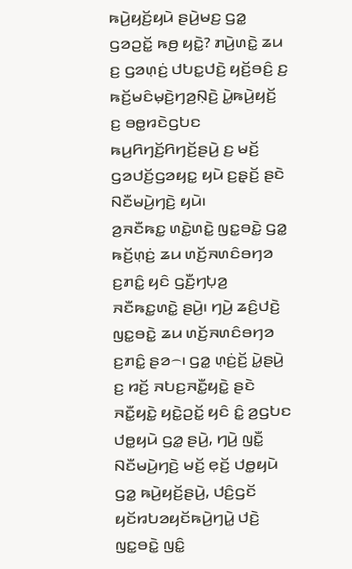ꤒꤣꤧ꤬ꤟꤢꤩ꤬ꤟꤣꤧ ꤔꤣꤧ꤬ꤗꤢ꤬ ꤞꤤ꤭ ꤞꤤꤑꤢꤩ꤭ ꤒꤥ꤬ ꤟꤢꤧ꤭? ꤊꤣꤧ꤬ꤛꤢꤧ꤭ ꤘꤣ ꤢ꤬ ꤞꤤꤛ꤫ꤢꤦ꤬ ꤓꤝꤢ꤭ꤓꤢꤧ꤬ ꤟꤢꤩ꤬ꤋꤢꤨ꤬ ꤢ꤬ ꤒꤢꤩ꤬ꤗꤢꤨꤗ꤫ꤢꤧ꤬ꤚꤤ꤬ꤡ꤫ꤢꤧ꤬ ꤣꤧ꤭ꤒꤣꤧ꤬ꤟꤢꤩ꤬ ꤢ꤬ ꤋꤥ꤭ꤙꤢꤧꤞꤝꤢ ꤒꤣ꤬ꤖꤚꤢꤩ꤬ꤖꤚꤢꤩ꤬ꤔꤣꤧ꤬ ꤢ꤬ ꤗꤢꤩ꤬ ꤞꤤꤓꤢꤩ꤬ꤞꤤꤟꤢ꤭ ꤟꤣꤧ ꤢ꤬ꤔ꤫ꤢꤩ꤬ ꤔꤢꤧ ꤡꤢꤪꤗꤣꤧ꤬ꤚꤢꤧ꤬ ꤟꤣꤧ꤯
ꤤ꤬ꤏꤢꤪꤒꤢ꤭ ꤛꤢꤧ꤭ꤛꤢꤧ꤭ ꤜꤢ꤭ꤋꤢꤧ꤭ ꤞꤤ꤭ ꤒꤢꤩ꤬ꤛ꤫ꤢꤦ꤬ ꤘꤣ ꤛꤢꤩ꤬ꤏꤛꤢꤨꤋꤚꤤ ꤢ꤬ꤊꤢꤨ꤭ ꤟꤢꤨ ꤞꤢꤪ꤬ꤚꤝ꤫ꤤ꤬ ꤏꤢꤪꤒꤢ꤭ꤛꤢꤧ꤭ ꤔꤣꤧ꤬꤯ ꤚꤣꤧ꤬ ꤘꤢꤨ꤬ꤓꤢꤧ꤬ ꤜꤢ꤭ꤋꤢꤧ꤭ ꤘꤣ ꤛꤢꤩ꤬ꤏꤛꤢꤨꤋꤚꤤ ꤢ꤬ꤊꤢꤨ꤭ ꤔꤤ꤮꤯ ꤞꤤ꤭ ꤛ꤫ꤢꤦ꤬ꤢꤩ꤬ ꤣꤧ꤭ꤔꤣꤧ꤬ ꤢ꤬ ꤙꤢꤩ꤬ ꤏꤝꤢ꤬ꤏꤢꤪ꤭ꤟꤢꤧ꤭ ꤔꤢꤧ ꤏꤢꤪ꤭ꤟꤢꤧ꤭ ꤟꤢꤧ꤭ꤑꤢꤩ꤭ ꤟꤢꤨ ꤢꤨ꤭ ꤤ꤬ꤞꤝꤢ ꤓꤥ꤭ꤟꤣꤧ ꤞꤤ꤭ ꤔꤣꤧ꤬, ꤚꤣꤧ꤬ ꤜꤢꤪ꤭ ꤡꤢꤪꤗꤣꤧ꤬ꤚꤢꤧ꤬ ꤗꤢꤩ꤬ ꤕ꤫ꤢꤩ꤬ ꤓꤥ꤭ꤟꤣꤧ ꤞꤤ꤭ ꤒꤣꤧ꤬ꤟꤢꤩ꤬ꤔꤣꤧ꤬, ꤓꤢꤨ꤬ꤞꤢꤩ ꤟꤢꤩꤙꤝꤤꤟꤢꤩꤒꤣꤧ꤬ꤚꤣꤧ꤭ ꤓꤢꤧ꤬ ꤜꤢ꤭ꤋꤢꤧ꤭ ꤜꤢꤨ꤭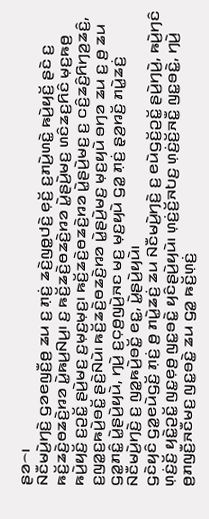ꤔꤤ꤮꤯
ꤡꤢꤪꤗꤣꤧ꤬ꤚꤢꤧ꤬ ꤞꤤꤕꤜꤢꤪ꤬ꤥ꤬ ꤘꤣ ꤢ꤬ ꤊ꤫ꤢꤦ꤬ ꤘꤢꤧ꤬ꤜꤥ꤭ꤓꤢꤧ꤬ ꤕ꤫ꤢꤩ꤬ ꤢ꤬ꤊꤣꤧ꤬ꤛꤢꤧ꤭ ꤒꤣꤧ꤬ꤟꤢꤩ꤬ ꤔꤢꤧ ꤢ꤬ ꤒꤢꤩ꤬ꤘꤢꤧ꤬ꤥꤘꤢꤧ꤬ꤙꤤ ꤣꤧ꤭ꤒꤣ꤬ꤡꤣ꤬꤯ ꤢ꤬ ꤒꤢꤩ꤬ꤘꤢꤧ꤬ꤥꤘꤢꤧ꤬ꤙꤤ ꤣꤧ꤭ꤔꤣꤧ꤬ꤗꤢ꤬ ꤛꤢꤨꤘꤢ꤬ꤖꤢꤨ ꤗ꤫ꤢ꤬ꤒꤥ꤬ ꤒꤣꤧ꤬ꤟꤢꤩ꤬ ꤢ꤬ꤑꤢꤩ꤭ ꤔꤣꤧ꤬ꤗꤢ꤬ ꤢ꤬ꤗ꤫ꤢ꤬ꤗ꤫ꤢ꤬꤯ ꤒꤢꤩ꤬ꤘꤢꤧ꤬ꤥꤘꤢꤧ꤬ꤙꤤ ꤣꤧ꤭ꤔꤣꤧ꤬ꤗꤢ꤬ ꤢ꤬ ꤍꤢꤨ꤬ꤘꤢꤨ꤬ꤖꤚꤤ꤬ꤘꤢꤨ꤬, ꤢ꤬ꤜꤤ꤭ꤢ꤬ꤒꤣꤧ꤬ꤋꤢꤩ꤭ ꤔꤢꤧ꤬ꤡꤣꤧ꤯ ꤒꤢꤩ꤬ꤘꤢꤧ꤬ꤥꤘꤢꤧ꤬ꤙꤤ ꤣꤧ꤭ꤔꤣꤧ꤬ꤗꤢ꤬ ꤗ꤫ꤢ꤬ꤟꤣꤧ ꤋꤚꤤ ꤘꤣ ꤢ꤬ ꤥ꤬ ꤘꤣ ꤞꤤ꤭ꤊꤢꤨ꤭ ꤣꤧ꤭ꤔꤣꤧ꤬ꤟꤣꤧ, ꤚꤣꤧ꤬ ꤢ꤬ꤍ꤫ꤥ꤬ꤜꤣꤧ꤬ꤏꤢ ꤗꤢ꤬ ꤗ꤫ꤢ꤬ꤟꤣꤧ ꤞꤤ꤭ ꤊ꤫ꤢꤦ꤬ ꤔ꤫ꤤ꤬ꤙꤢꤩ꤬ ꤊꤣꤧ꤭ꤘꤢꤦ꤬ ꤡꤢꤪꤗꤣꤧ꤬ꤚꤢꤧ꤬ ꤢ꤬ ꤜꤤ꤭ꤒꤣꤧ꤬ꤋꤢꤩ꤭ ꤕꤢ꤭, ꤣꤧ꤭ꤔꤣꤧ꤬ꤟꤣꤧ꤯
ꤞꤢꤧꤟꤢꤨ ꤞꤤ꤭ꤕꤣꤧꤞꤢꤩ꤬ ꤊ꤫ꤢꤦ꤬ ꤥ꤬ ꤊꤣꤧ꤭ꤘꤢꤦ꤬ ꤘꤣ ꤡꤢꤪꤗꤣꤧ꤬ꤚꤢꤧ꤬ ꤢ꤬ ꤕꤣꤧꤞꤢꤩ꤬ꤑꤢꤩ꤭ ꤔꤣꤧ꤬ꤚꤣꤧ꤬, ꤒꤣꤧ꤬ꤚꤢꤨ ꤛ꤫ꤢꤦ꤬ꤢꤩ꤬ ꤟꤢꤧ꤭ꤑꤢꤩ꤭ ꤜꤢ꤭ꤕ꤫ꤥ꤬ ꤜꤢ꤭ꤋꤢꤧ꤭ ꤟꤢꤨꤔꤣꤧ꤬ꤟꤣꤧ꤯ ꤛ꤫ꤢꤦ꤬ꤢꤩ꤬ꤏꤝꤢ꤬ ꤛ꤫ꤢꤦ꤬ꤢꤩ꤬ꤏꤢꤪ꤭ ꤜꤢ꤭ꤋꤢꤧ꤭, ꤚꤣꤧ꤬ ꤥ꤬ꤊꤜꤢꤪ꤬ꤏꤢꤪꤗꤢ꤬ ꤜꤢ꤭ꤋꤢꤧ꤭ ꤘꤣ ꤞꤤ꤭ ꤒꤢꤩ꤬ꤛ꤫ꤢꤦ꤬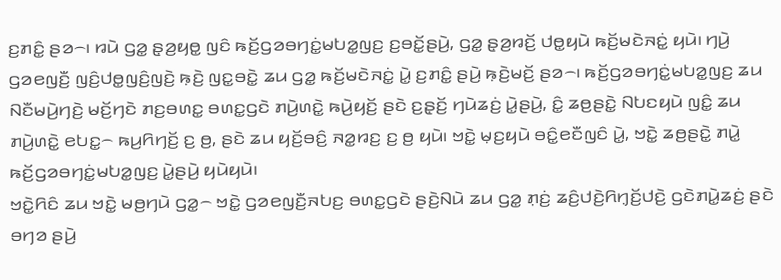ꤢ꤬ꤊꤢꤨ꤭ ꤔꤤ꤮꤯ ꤙꤣꤧ ꤞꤤ꤭ ꤔ꤫ꤤ꤬ꤟꤥ꤭ ꤜꤢꤨ ꤒꤢꤩ꤬ꤞꤤꤋꤚꤢꤦ꤭ꤗꤝꤤ꤭ꤜꤢ꤬ ꤢ꤬ꤋꤢꤩ꤭ꤔꤣꤧ꤬, ꤞꤤ꤭ ꤔ꤫ꤤ꤬ꤙꤢꤩ꤬ ꤓꤥ꤭ꤟꤣꤧ ꤒꤢꤩ꤬ꤗꤢꤧꤏꤢꤦ꤭ ꤟꤣꤧ꤯ ꤚꤣꤧ꤬ ꤞꤤꤕꤜꤢꤪ꤬ ꤜꤢꤨ꤬ꤓꤥ꤭ꤜꤢꤨ꤬ꤜꤢꤧ꤬ ꤒ꤫ꤢꤧ꤬ ꤜꤢ꤭ꤋꤢꤧ꤭ ꤘꤣ ꤞꤤ꤭ ꤒꤢꤩ꤬ꤗꤢꤧꤏꤢꤦ꤭ ꤣꤧ꤭ ꤢ꤬ꤊꤢꤨ꤭ ꤔꤣꤧ꤬ ꤒ꤫ꤢꤧ꤬ꤗꤢꤩ꤬ ꤔꤤ꤮꤯ ꤒꤢꤩ꤬ꤞꤤꤋꤚꤢꤦ꤭ꤗꤝꤤ꤭ꤜꤢ꤬ ꤘꤣ ꤡꤢꤪꤗꤣꤧ꤬ꤚꤢꤧ꤬ ꤗꤢꤩ꤬ꤚꤢꤧ ꤊꤢ꤬ꤋꤛꤢ꤭ ꤋꤛꤢ꤭ꤞꤢꤧ ꤊꤣꤧ꤬ꤛꤢꤧ꤭ ꤒꤣꤧ꤬ꤟꤢꤩ꤬ ꤔꤢꤧ ꤢ꤬ꤔ꤫ꤢꤩ꤬ ꤚꤣꤧꤘꤢꤦ꤬ ꤣꤧ꤭ꤔꤣꤧ꤬, ꤢꤨ꤭ ꤘꤥ꤬ꤔꤢꤧ꤭ ꤡꤝꤢꤟꤣꤧ ꤜꤢꤨ꤭ ꤘꤣ ꤊꤣꤧ꤬ꤛꤢꤧ꤭ ꤕꤝꤢ꤭꤮ ꤒꤣ꤬ꤖꤚꤢꤩ꤬ ꤢ꤬ ꤥ꤬, ꤔꤢꤧ ꤘꤣ ꤟꤢꤩ꤬ꤋꤢꤨ꤬ ꤏꤤ꤭ꤙꤢ꤬ ꤢ꤬ ꤥ꤬ ꤟꤣꤧ꤯ ꤠꤢꤧ꤭ ꤗ꤫ꤢ꤬ꤟꤣꤧ ꤋꤢꤨ꤭ꤕꤢꤪꤜꤢꤨ ꤣꤧ꤭, ꤠꤢꤧ꤭ ꤘꤥ꤬ꤔꤢꤧ꤭ ꤊꤣꤧ꤭ ꤒꤢꤩ꤬ꤞꤤꤋꤚꤢꤦ꤭ꤗꤝꤤ꤭ꤜꤢ꤬ ꤣꤧ꤭ꤔꤣꤧ꤬ ꤟꤣꤧꤟꤣꤧ꤯
ꤠꤢꤧ꤭ꤖꤢꤨ ꤘꤣ ꤠꤢꤧ꤭ ꤗꤥ꤬ꤚꤣꤧ ꤞꤤ꤭꤮ ꤠꤢꤧ꤭ ꤞꤤꤕꤜꤢꤪ꤬ꤏꤝꤢ꤬ ꤋꤛꤢ꤭ꤞꤢꤧ ꤔꤢꤧ꤬ꤡꤣꤧ ꤘꤣ ꤞꤤ꤭ ꤊ꤫ꤢꤦ꤬ ꤘꤢꤨ꤬ꤓꤢꤧ꤬ꤖꤚ꤫ꤢꤩ꤬ꤓꤢꤧ꤬ ꤞꤢꤧꤊꤣꤧ꤭ꤘꤢꤦ꤬ ꤔꤢꤧ ꤋꤚꤤ ꤔꤣꤧ꤬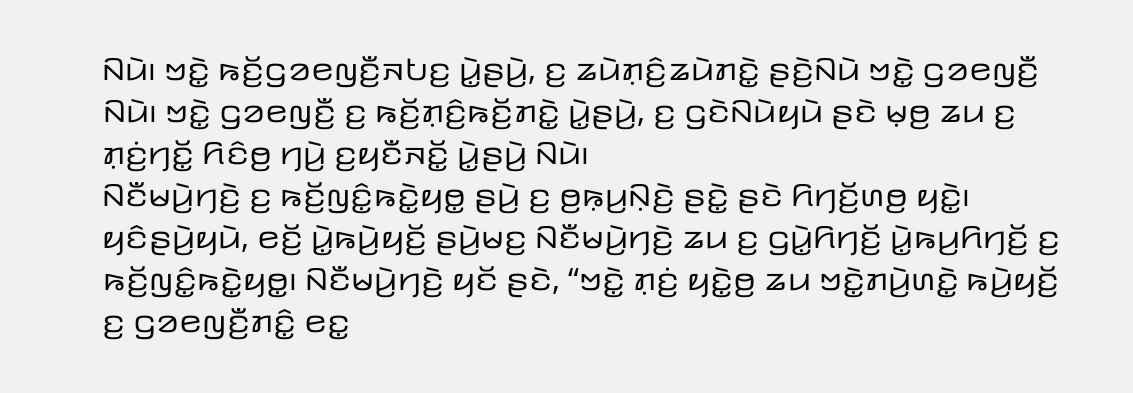ꤡꤣꤧ꤯ ꤠꤢꤧ꤭ ꤒꤢꤩ꤬ꤞꤤꤕꤜꤢꤪ꤬ꤏꤝꤢ꤬ ꤣꤧ꤭ꤔꤣꤧ꤬, ꤢ꤬ ꤘꤣꤧꤊ꤫ꤢꤨ꤬ꤘꤣꤧꤊꤢꤧ꤭ ꤔꤢꤧ꤬ꤡꤣꤧ ꤠꤢꤧ꤭ ꤞꤤꤕꤜꤢꤪ꤬ ꤡꤣꤧ꤯ ꤠꤢꤧ꤭ ꤞꤤꤕꤜꤢꤪ꤬ ꤢ꤬ ꤒꤢꤩ꤬ꤊ꤫ꤢꤨ꤬ꤒꤢꤩ꤬ꤊꤢꤧ꤭ ꤣꤧ꤭ꤔꤣꤧ꤬, ꤢ꤬ ꤞꤢꤧꤡꤣꤧꤟꤣꤧ ꤔꤢꤧ ꤗ꤫ꤥ꤬ ꤘꤣ ꤢ꤬ ꤊ꤫ꤢꤦ꤬ꤚꤢꤩ꤭ ꤖꤢꤨꤥ꤬ ꤚꤣꤧ꤬ ꤢ꤬ꤟꤢꤪꤏꤢꤩ꤭ ꤣꤧ꤭ꤔꤣꤧ꤬ ꤡꤣꤧ꤯
ꤡꤢꤪꤗꤣꤧ꤬ꤚꤢꤧ꤬ ꤢ꤬ ꤒꤢꤩ꤬ꤜꤢꤨ꤭ꤒꤢꤧ꤭ꤟꤥ꤭ ꤔꤣꤧ꤬ ꤢ꤬ ꤥ꤬ꤒ꤫ꤣ꤬ꤡ꤫ꤢꤧ꤬ ꤔꤢꤧ꤭ ꤔꤢꤧ ꤖꤚꤢꤩ꤬ꤛꤥ꤬ ꤟꤢꤧ꤭꤯ ꤟꤢꤨꤔꤣꤧ꤬ꤟꤣꤧ, ꤕꤢꤩ꤬ ꤣꤧ꤭ꤒꤣꤧ꤬ꤟꤢꤩ꤬ ꤔꤣꤧ꤬ꤗꤢ꤬ ꤡꤢꤪꤗꤣꤧ꤬ꤚꤢꤧ꤬ ꤘꤣ ꤢ꤬ ꤞꤣꤧ꤭ꤖꤚꤢꤩ꤬ ꤣꤧ꤭ꤒꤣ꤬ꤖꤚꤢꤩ꤬ ꤢ꤬ ꤒꤢꤩ꤬ꤜꤢꤨ꤭ꤒꤢꤧ꤭ꤟꤥ꤭꤯ ꤡꤢꤪꤗꤣꤧ꤬ꤚꤢꤧ꤬ ꤟꤢꤩ ꤔꤢꤧ, “ꤠꤢꤧ꤭ ꤊ꤫ꤢꤦ꤬ ꤟꤢꤧ꤭ꤥ꤬ ꤘꤣ ꤠꤢꤧ꤭ꤊꤣꤧ꤬ꤛꤢꤧ꤭ ꤒꤣꤧ꤬ꤟꤢꤩ꤬ ꤢ꤬ ꤞꤤꤕꤜꤢꤪ꤬ꤊꤢꤨ꤭ ꤕꤢ꤭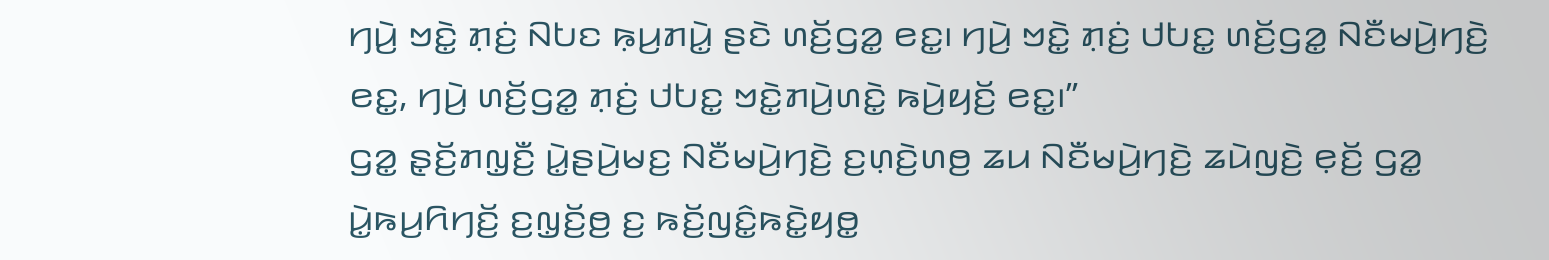ꤚꤣꤧ꤬ ꤠꤢꤧ꤭ ꤊ꤫ꤢꤦ꤬ ꤡꤝꤢ ꤒ꤫ꤣ꤬ꤊꤣꤧ꤭ ꤔꤢꤧ ꤛꤢꤩ꤬ꤞꤤ꤭ ꤕꤢ꤭꤯ ꤚꤣꤧ꤬ ꤠꤢꤧ꤭ ꤊ꤫ꤢꤦ꤬ ꤓꤝꤢ꤭ ꤛꤢꤩ꤬ꤞꤤ꤭ ꤡꤢꤪꤗꤣꤧ꤬ꤚꤢꤧ꤬ ꤕꤢ꤭, ꤚꤣꤧ꤬ ꤛꤢꤩ꤬ꤞꤤ꤭ ꤊ꤫ꤢꤦ꤬ ꤓꤝꤢ꤭ ꤠꤢꤧ꤭ꤊꤣꤧ꤬ꤛꤢꤧ꤭ ꤒꤣꤧ꤬ꤟꤢꤩ꤬ ꤕꤢ꤭꤯”
ꤞꤤ꤭ ꤔ꤫ꤢꤩ꤬ꤊꤜ꤫ꤢꤪ꤬ ꤣꤧ꤭ꤔꤣꤧ꤬ꤗꤢ꤬ ꤡꤢꤪꤗꤣꤧ꤬ꤚꤢꤧ꤬ ꤢ꤬ꤛ꤫ꤢꤧ꤬ꤛꤥ꤬ ꤘꤣ ꤡꤢꤪꤗꤣꤧ꤬ꤚꤢꤧ꤬ ꤘꤣꤧꤜꤢꤧ꤬ ꤕ꤫ꤢꤩ꤬ ꤞꤤ꤭ ꤣꤧ꤭ꤒꤣ꤬ꤖꤚꤢꤩ꤬ ꤢ꤬ꤜ꤫ꤢꤩ꤬ꤥ꤬ ꤢ꤬ ꤒꤢꤩ꤬ꤜꤢꤨ꤭ꤒꤢꤧ꤭ꤟꤥ꤭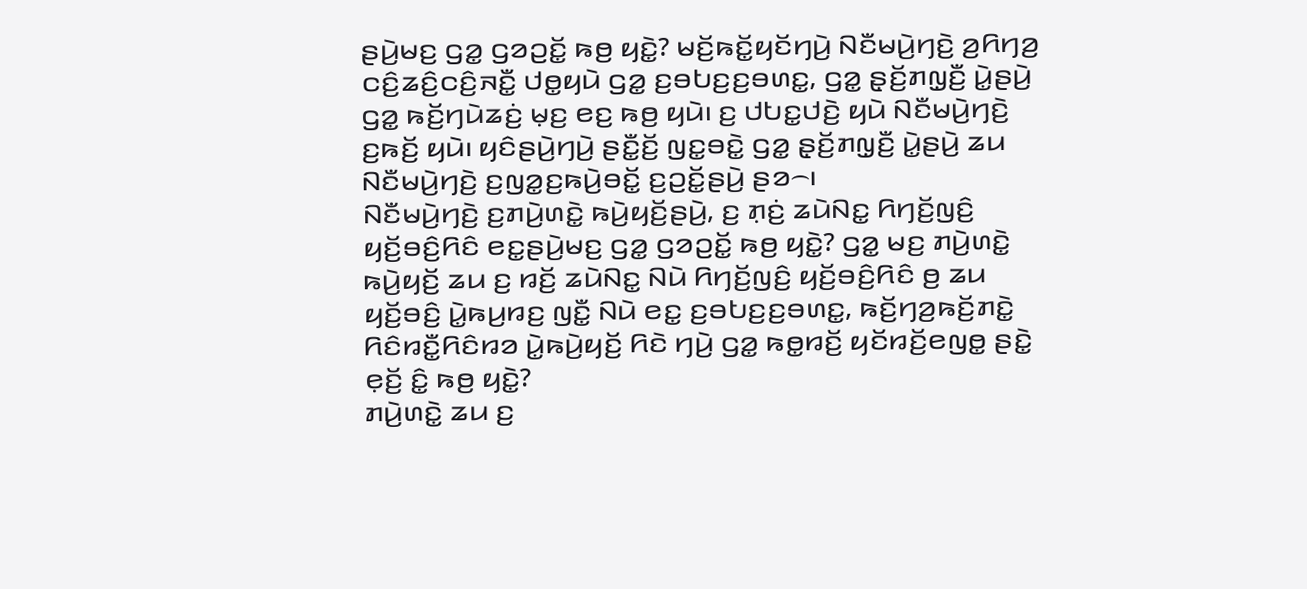ꤔꤣꤧ꤬ꤗꤢ꤬ ꤞꤤ꤭ ꤞꤤꤑꤢꤩ꤭ ꤒꤥ꤬ ꤟꤢꤧ꤭? ꤗꤢꤩ꤬ꤒꤢꤩ꤭ꤟꤢꤩꤚꤣꤧ꤬ ꤡꤢꤪꤗꤣꤧ꤬ꤚꤢꤧ꤬ ꤤ꤬ꤖꤚꤤ꤬ ꤍꤢꤨ꤬ꤘꤢꤨ꤬ꤍꤢꤨ꤬ꤏꤢꤪ꤭ ꤓꤥ꤭ꤟꤣꤧ ꤞꤤ꤭ ꤢ꤬ꤋꤝꤢ꤬ꤢ꤬ꤋꤛꤢ꤭, ꤞꤤ꤭ ꤔ꤫ꤢꤩ꤬ꤊꤜ꤫ꤢꤪ꤬ ꤣꤧ꤭ꤔꤣꤧ꤬ ꤞꤤ꤭ ꤒꤢꤩ꤬ꤚꤣꤧꤘꤢꤦ꤬ ꤗ꤫ꤢ꤬ ꤕꤢ꤬ ꤒꤥ꤬ ꤟꤣꤧ꤯ ꤢ꤬ ꤓꤝꤢ꤭ꤓꤢꤧ꤬ ꤟꤣꤧ ꤡꤢꤪꤗꤣꤧ꤬ꤚꤢꤧ꤬ ꤢ꤬ꤒꤢꤩ꤬ ꤟꤣꤧ꤯ ꤟꤢꤨꤔꤣꤧ꤬ꤚꤣꤧ꤬ ꤔꤢꤪ꤭ꤢꤩ꤬ ꤜꤢ꤭ꤋꤢꤧ꤭ ꤞꤤ꤭ ꤔ꤫ꤢꤩ꤬ꤊꤜ꤫ꤢꤪ꤬ ꤣꤧ꤭ꤔꤣꤧ꤬ ꤘꤣ ꤡꤢꤪꤗꤣꤧ꤬ꤚꤢꤧ꤬ ꤢ꤬ꤜꤤ꤭ꤢ꤬ꤒꤣꤧ꤬ꤋꤢꤩ꤭ ꤢ꤬ꤑꤢꤩ꤭ꤔꤣꤧ꤬ ꤔꤤ꤮꤯
ꤡꤢꤪꤗꤣꤧ꤬ꤚꤢꤧ꤬ ꤢ꤬ꤊꤣꤧ꤬ꤛꤢꤧ꤭ ꤒꤣꤧ꤬ꤟꤢꤩ꤬ꤔꤣꤧ꤬, ꤢ꤬ ꤊ꤫ꤢꤦ꤬ ꤘꤣꤧꤡꤢ꤭ ꤖꤚꤢꤩ꤬ꤜꤢꤨ꤬ ꤟꤢꤩ꤬ꤋꤢꤨ꤬ꤖꤢꤨ ꤕꤢ꤭ꤔꤣꤧ꤬ꤗꤢ꤬ ꤞꤤ꤭ ꤞꤤꤑꤢꤩ꤭ ꤒꤥ꤬ ꤟꤢꤧ꤭? ꤞꤤ꤭ ꤗꤢ꤬ ꤊꤣꤧ꤬ꤛꤢꤧ꤭ ꤒꤣꤧ꤬ꤟꤢꤩ꤬ ꤘꤣ ꤢ꤬ ꤙꤢꤩ꤬ ꤘꤣꤧꤡꤢ꤭ ꤡꤣꤧ ꤖꤚꤢꤩ꤬ꤜꤢꤨ꤬ ꤟꤢꤩ꤬ꤋꤢꤨ꤬ꤖꤢꤨ ꤥ꤬ ꤘꤣ ꤟꤢꤩ꤬ꤋꤢꤨ꤬ ꤣꤧ꤭ꤒꤣ꤬ꤙꤢ꤬ ꤜꤢꤪ꤭ ꤡꤣꤧ ꤕꤢ꤭ ꤢ꤬ꤋꤝꤢ꤬ꤢ꤬ꤋꤛꤢ꤭, ꤒꤢꤩ꤬ꤚꤤ꤬ꤒꤢꤩ꤬ꤊꤢꤧ꤭ ꤖꤢꤨꤙꤢꤪ꤭ꤖꤢꤨꤙꤤ ꤣꤧ꤭ꤒꤣꤧ꤬ꤟꤢꤩ꤬ ꤖꤢꤧ ꤚꤣꤧ꤬ ꤞꤤ꤭ ꤒꤥ꤭ꤙꤢꤩ꤬ ꤟꤢꤩꤙꤢꤩ꤬ꤕꤜꤥ꤭ ꤔꤢꤧ꤭ ꤕ꤫ꤢꤩ꤬ ꤢꤨ꤭ ꤒꤥ꤬ ꤟꤢꤧ꤭?
ꤊꤣꤧ꤬ꤛꤢꤧ꤭ ꤘꤣ ꤢ꤬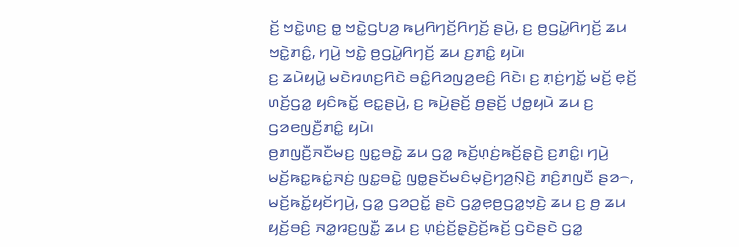ꤢꤩ꤬ ꤠꤢꤧ꤭ꤛꤢ꤬ ꤥ꤭ ꤠꤢꤧ꤭ꤞꤝꤤ꤬ ꤒꤣ꤬ꤖꤚꤢꤩ꤬ꤖꤚꤢꤩ꤬ ꤔꤣꤧ꤬, ꤢ꤬ ꤥ꤬ꤞꤣꤧ꤭ꤖꤚꤢꤩ꤬ ꤘꤣ ꤠꤢꤧ꤭ꤊꤢꤨ꤭, ꤚꤣꤧ꤬ ꤠꤢꤧ꤭ ꤥ꤬ꤞꤣꤧ꤭ꤖꤚꤢꤩ꤬ ꤘꤣ ꤢ꤬ꤊꤢꤨ꤭ ꤟꤣꤧ꤯
ꤢ꤬ ꤘꤣꤧꤟꤣꤧ꤭ ꤗꤢꤧꤙꤛꤢ꤬ꤖꤢꤧ ꤋꤢꤨ꤭ꤖꤤꤜꤤ꤬ꤕꤢꤨ꤬ ꤖꤢꤧ꤯ ꤢ꤬ ꤊ꤫ꤢꤦ꤬ꤚꤢꤩ꤭ ꤗꤢꤩ꤬ ꤕ꤫ꤢꤩ꤬ ꤛꤢꤩ꤬ꤞꤤ꤭ ꤟꤢꤨꤒꤢꤩ꤭ ꤕꤢ꤭ꤔꤣꤧ꤬, ꤢ꤬ ꤒꤣꤧ꤬ꤔꤢꤩ꤬ ꤥ꤬ꤔꤢꤩ꤬ ꤓꤥ꤭ꤟꤣꤧ ꤘꤣ ꤢ꤬ ꤞꤤꤕꤜꤢꤪ꤬ꤊꤢꤨ꤭ ꤟꤣꤧ꤯
ꤥ꤬ꤊꤜꤢꤪ꤬ꤏꤢꤪꤗꤢ꤬ ꤜꤢ꤭ꤋꤢꤧ꤭ ꤘꤣ ꤞꤤ꤭ ꤒꤢꤩ꤬ꤛ꤫ꤢꤦ꤬ꤒꤢꤩ꤬ꤔ꤫ꤢꤧ꤬ ꤢ꤬ꤊꤢꤨ꤭꤯ ꤚꤣꤧ꤬ ꤗꤢꤩ꤬ꤒꤢ꤭ꤒꤢꤦ꤭ꤏꤢꤦ꤬ ꤜꤢ꤭ꤋꤢꤧ꤭ ꤜꤥ꤭ꤔꤢꤩꤗꤢꤨꤗ꤫ꤢꤧ꤬ꤚꤤ꤬ꤡ꤫ꤢꤧ꤬ ꤊꤢꤨ꤬ꤊꤜꤢꤪ ꤔꤤ꤮, ꤗꤢꤩ꤬ꤒꤢꤩ꤭ꤟꤢꤩꤚꤣꤧ꤬, ꤞꤤ꤭ ꤞꤤꤑꤢꤩ꤭ ꤔꤢꤧ ꤞꤤ꤭ꤕ꤫ꤥ꤬ꤞꤤ꤭ꤠ꤫ꤢꤧ꤬ ꤘꤣ ꤢ꤬ ꤥ꤬ ꤘꤣ ꤟꤢꤩ꤬ꤋꤢꤨ꤬ ꤏꤤ꤭ꤙꤢ꤬ꤜꤢꤪ꤭ ꤘꤣ ꤢ꤬ ꤛ꤫ꤢꤦ꤬ꤢꤩ꤬ꤔ꤫ꤢꤧ꤬ꤢꤩ꤬ꤒꤢꤩ꤬ ꤞꤢꤧꤔꤢꤧ ꤞꤤ꤭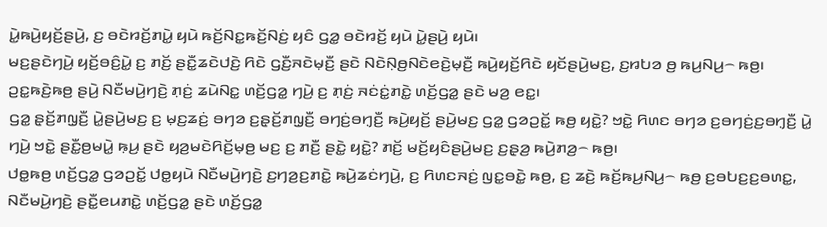ꤣꤧ꤭ꤒꤣꤧ꤬ꤟꤢꤩ꤬ꤔꤣꤧ꤬, ꤢ꤬ ꤋꤢꤧꤙꤢꤩ꤬ꤊꤣꤧ꤭ ꤟꤣꤧ ꤒꤢꤩ꤬ꤡꤢ꤭ꤒꤢꤩ꤬ꤡꤢꤦ꤬ ꤟꤢꤨ ꤞꤤ꤭ ꤋꤢꤧꤙꤢꤩ꤬ ꤟꤣꤧ ꤣꤧ꤭ꤔꤣꤧ꤬ ꤟꤣꤧ꤯
ꤗꤢ꤬ꤔꤢꤧꤚꤣꤧ꤬ ꤟꤢꤩ꤬ꤋꤢꤨ꤬ꤣꤧ꤭ ꤢ꤬ ꤊꤢꤩ꤬ ꤔꤢꤪ꤭ꤘꤢꤧꤓꤢꤧ꤬ ꤖꤢꤧ ꤞꤢꤪ꤬ꤏꤢꤧꤗ꤫ꤢꤪ꤬ ꤔꤢꤧ ꤡꤢꤧꤡ꤫ꤥ꤬ꤡꤢꤧꤕꤢꤧ꤬ꤗ꤫ꤢꤪ꤬ ꤒꤣꤧ꤬ꤟꤢꤩ꤬ꤖꤢꤧ ꤟꤢꤩꤔꤣꤧ꤬ꤗꤢ꤬, ꤢ꤬ꤙꤝꤤ ꤥ꤬ ꤒꤣ꤬ꤡꤣ꤬꤮ ꤒꤥ꤬꤯ ꤑꤢ꤭ꤒꤢꤧ꤬ꤒꤥ꤬ ꤔꤣꤧ꤬ ꤡꤢꤪꤗꤣꤧ꤬ꤚꤢꤧ꤬ ꤊ꤫ꤢꤦ꤬ ꤘꤣꤧꤡꤢ꤭ ꤛꤢꤩ꤬ꤞꤤ꤭ ꤚꤣꤧ꤬ ꤢ꤬ ꤊ꤫ꤢꤦ꤬ ꤏꤢꤦꤢꤦ꤭ꤊꤢꤧ꤭ ꤛꤢꤩ꤬ꤞꤤ꤭ ꤔꤢꤧ ꤗꤤ꤬ ꤕꤢ꤭꤯
ꤞꤤ꤭ ꤔ꤫ꤢꤩ꤬ꤊꤜ꤫ꤢꤪ꤬ ꤣꤧ꤭ꤔꤣꤧ꤬ꤗꤢ꤬ ꤢ꤬ ꤗ꤫ꤢ꤬ꤘꤢꤦ꤬ ꤋꤚꤤ ꤢ꤬ꤔ꤫ꤢꤩ꤬ꤊꤜ꤫ꤢꤪ꤬ ꤋꤚꤢꤦ꤬ꤋꤚ꤫ꤢꤪ꤬ ꤒꤣꤧ꤬ꤟꤢꤩ꤬ ꤔꤣꤧ꤬ꤗꤢ꤬ ꤞꤤ꤭ ꤞꤤꤑꤢꤩ꤭ ꤒꤥ꤬ ꤟꤢꤧ꤭? ꤠꤢꤧ꤭ ꤖꤛꤢ ꤋꤚꤤ ꤢ꤬ꤋꤚꤢꤦ꤬ꤢ꤬ꤋꤚ꤫ꤢꤪ꤬ ꤣꤧ꤭ ꤚꤣꤧ꤬ ꤠꤢꤧ꤭ ꤔꤢꤪ꤭ꤥ꤬ꤗꤣꤧ꤭ ꤒ꤫ꤣ꤬ ꤔꤢꤧ ꤟꤤ꤬ꤗꤢꤧꤖꤢꤩ꤬ꤗ꤫ꤥ꤬ ꤗꤢ꤬ ꤢ꤬ ꤊꤢꤪ꤬ ꤔꤢꤧ꤭ ꤟꤢꤧ꤭? ꤊꤢꤩ꤬ ꤗꤢꤩ꤬ꤟꤢꤨꤔꤣꤧ꤬ꤗꤢ꤬ ꤢ꤬ꤔ꤫ꤤ꤬ ꤒꤣꤧ꤬ꤊꤤ꤬꤮ ꤒꤥ꤬꤯
ꤓꤥ꤭ꤒꤥ꤬ ꤛꤢꤩ꤬ꤞꤤ꤭ ꤞꤤꤑꤢꤩ꤭ ꤓꤥ꤭ꤟꤣꤧ ꤡꤢꤪꤗꤣꤧ꤬ꤚꤢꤧ꤬ ꤢ꤬ꤚꤤ꤬ꤢ꤬ꤊꤢꤧ꤭ ꤒꤣꤧ꤬ꤘꤢꤦꤚꤣꤧ꤬, ꤢ꤬ ꤖꤛꤢꤏꤢꤦ꤬ ꤜꤢ꤭ꤋꤢꤧ꤭ ꤒꤥ꤬, ꤢ꤬ ꤘꤢꤧ꤬ ꤒꤢꤩ꤬ꤒꤣ꤬ꤡꤣ꤬꤮ ꤒꤥ꤬ ꤢ꤬ꤋꤝꤢ꤬ꤢ꤬ꤋꤛꤢ꤭, ꤡꤢꤪꤗꤣꤧ꤬ꤚꤢꤧ꤬ ꤔꤢꤪ꤭ꤕꤣꤊꤢꤧ꤭ ꤛꤢꤩ꤬ꤞꤤ꤭ ꤔꤢꤧ ꤛꤢꤩ꤬ꤞꤤ꤭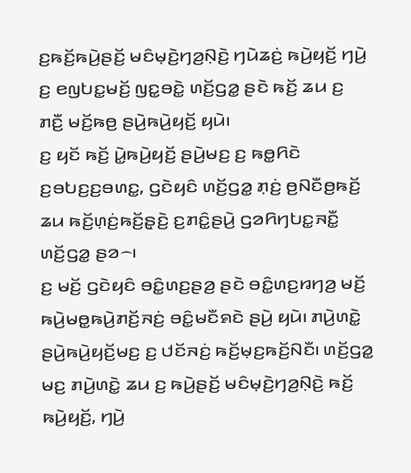ꤢ꤬ꤒꤢꤩ꤬ꤒꤣꤧ꤬ꤔꤢꤩ꤬ ꤗꤢꤨꤗ꤫ꤢꤧ꤬ꤚꤤ꤬ꤡ꤫ꤢꤧ꤬ ꤚꤣꤧꤘꤢꤦ꤬ ꤒꤣꤧ꤬ꤟꤢꤩ꤬ ꤚꤣꤧ꤬ ꤢ꤬ ꤕꤜꤝꤢ꤭ꤗꤢꤩ꤬ ꤜꤢ꤭ꤋꤢꤧ꤭ ꤛꤢꤩ꤬ꤞꤤ꤭ ꤔꤢꤧ ꤒꤢꤩ꤬ ꤘꤣ ꤢ꤬ ꤊꤢꤪ꤬ ꤗꤢꤩ꤬ꤒꤥ꤬ ꤔꤣꤧ꤬ꤒꤣꤧ꤬ꤟꤢꤩ꤬ ꤟꤣꤧ꤯
ꤢ꤬ ꤟꤢꤩ ꤒꤢꤩ꤬ ꤣꤧ꤭ꤒꤣꤧ꤬ꤟꤢꤩ꤬ ꤔꤣꤧ꤬ꤗꤢ꤬ ꤢ꤬ ꤒꤥ꤭ꤖꤢꤧ ꤢ꤬ꤋꤝꤢ꤬ꤢ꤬ꤋꤛꤢ꤭, ꤞꤢꤧꤟꤢꤨ ꤛꤢꤩ꤬ꤞꤤ꤭ ꤊ꤫ꤢꤦ꤬ ꤥ꤬ꤡꤢꤪꤥ꤬ꤒꤢꤩ꤬ ꤘꤣ ꤒꤢꤩ꤬ꤛ꤫ꤢꤦ꤬ꤒꤢꤩ꤬ꤔ꤫ꤢꤧ꤬ ꤢ꤬ꤊꤢꤨ꤭ꤔꤣꤧ꤬ ꤞꤤꤖꤚꤝꤢ꤭ꤏꤢꤪ꤭ ꤛꤢꤩ꤬ꤞꤤ꤭ ꤔꤤ꤮꤯
ꤢ꤬ ꤗꤢꤩ꤬ ꤞꤢꤧꤟꤢꤨ ꤋꤢꤨ꤭ꤛꤢ꤬ꤔꤤ꤬ ꤔꤢꤧ ꤋꤢꤨ꤭ꤛꤢ꤬ꤙꤚꤤ꤬ ꤗꤢꤩ꤬ ꤒꤣꤧ꤬ꤗꤥ꤭ꤒꤣꤧ꤬ꤊꤢꤩ꤬ꤏꤢꤦ꤬ ꤋꤢꤨ꤭ꤗꤢꤪꤎꤢꤧ ꤔꤣꤧ꤬ ꤟꤣꤧ꤯ ꤊꤣꤧ꤬ꤛꤢꤧ꤭ ꤔꤣꤧ꤬ꤒꤣꤧ꤬ꤟꤢꤩ꤬ꤗꤢ꤬ ꤢ꤬ ꤓꤢꤩꤏꤢꤦ꤬ ꤒꤢꤩ꤬ꤗ꤫ꤢ꤬ꤒꤢꤩ꤬ꤡꤢꤪ꤯ ꤛꤢꤩ꤬ꤞꤤ꤭ ꤗꤢ꤬ ꤊꤣꤧ꤬ꤛꤢꤧ꤭ ꤘꤣ ꤢ꤬ ꤒꤣꤧ꤬ꤔꤢꤩ꤬ ꤗꤢꤨꤗ꤫ꤢꤧ꤬ꤚꤤ꤬ꤡ꤫ꤢꤧ꤬ ꤒꤢꤩ꤬ ꤒꤣꤧ꤬ꤟꤢꤩ꤬, ꤚꤣꤧ꤬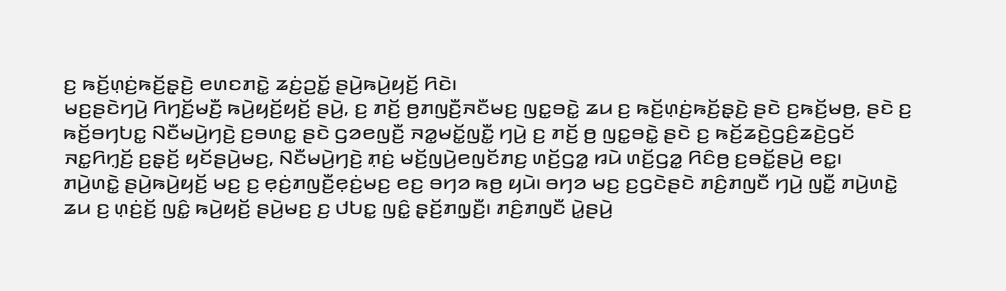ꤢ꤬ ꤒꤢꤩ꤬ꤛ꤫ꤢꤦ꤬ꤒꤢꤩ꤬ꤔ꤫ꤢꤧ꤬ ꤕꤛꤢꤊꤢꤧ꤭ ꤘꤢꤦ꤬ꤑꤢꤩ꤭ ꤔꤣꤧ꤬ꤒꤣꤧ꤬ꤟꤢꤩ꤬ ꤖꤢꤧ꤯
ꤗꤢ꤬ꤔꤢꤧꤚꤣꤧ꤬ ꤖꤚꤢꤩ꤬ꤗꤢꤪ꤬ ꤒꤣꤧ꤬ꤟꤢꤩ꤬ꤟꤢꤩ꤬ ꤔꤣꤧ꤬, ꤢ꤬ ꤊꤢꤩ꤬ ꤥ꤬ꤊꤜꤢꤪ꤬ꤏꤢꤪꤗꤢ꤬ ꤜꤢ꤭ꤋꤢꤧ꤭ ꤘꤣ ꤢ꤬ ꤒꤢꤩ꤬ꤛ꤫ꤢꤦ꤬ꤒꤢꤩ꤬ꤔ꤫ꤢꤧ꤬ ꤔꤢꤧ ꤢ꤬ꤒꤢꤩ꤬ꤗꤥ꤬, ꤔꤢꤧ ꤢ꤬ ꤒꤢꤩ꤬ꤋꤚꤝꤢ꤭ ꤡꤢꤪꤗꤣꤧ꤬ꤚꤢꤧ꤬ ꤢ꤬ꤋꤛꤢ꤭ ꤔꤢꤧ ꤞꤤꤕꤜꤢꤪ꤬ ꤏꤤ꤭ꤗꤢꤩ꤭ꤜꤢꤪ꤭ ꤚꤣꤧ꤬ ꤢ꤬ ꤊꤢꤩ꤬ ꤥ꤬ ꤜꤢ꤭ꤋꤢꤧ꤭ ꤔꤢꤧ ꤢ꤬ ꤒꤢꤩ꤬ꤘꤢꤧ꤬ꤞꤢꤨ꤬ꤘꤢꤧ꤬ꤞꤢꤩ ꤏꤢ꤭ꤖꤚ꤫ꤢꤩ꤬ ꤢ꤬ꤔ꤫ꤢꤩ꤬ ꤟꤢꤩꤔꤣꤧ꤬ꤗꤢ꤬, ꤡꤢꤪꤗꤣꤧ꤬ꤚꤢꤧ꤬ ꤊ꤫ꤢꤦ꤬ ꤗꤢꤩ꤬ꤜꤣꤧ꤬ꤕꤜꤢꤩꤊꤢ꤬ ꤛꤢꤩ꤬ꤞꤤ꤭ ꤙꤣꤧ ꤛꤢꤩ꤬ꤞꤤ꤭ ꤖꤢꤨꤥ꤬ ꤢ꤬ꤋꤢꤩ꤭ꤔꤣꤧ꤬ ꤕꤢ꤭꤯
ꤊꤣꤧ꤬ꤛꤢꤧ꤭ ꤔꤣꤧ꤬ꤒꤣꤧ꤬ꤟꤢꤩ꤬ ꤗꤢ꤬ ꤢ꤬ ꤕ꤫ꤢꤦ꤬ꤊꤜꤢꤪ꤬ꤕ꤫ꤢꤦ꤬ꤗꤢ꤬ ꤕꤢ꤬ ꤋꤚꤤ ꤒꤥ꤬ ꤟꤣꤧ꤯ ꤋꤚꤤ ꤗꤢ꤬ ꤢ꤬ꤞꤢꤧꤔꤢꤧ ꤊꤢꤨ꤬ꤊꤜꤢꤪ ꤚꤣꤧ꤬ ꤜꤢꤪ꤭ ꤊꤣꤧ꤬ꤛꤢꤧ꤭ ꤘꤣ ꤢ꤬ ꤛ꤫ꤢꤦ꤬ꤢꤩ꤬ ꤜꤢꤨ꤭ ꤒꤣꤧ꤬ꤟꤢꤩ꤬ ꤔꤣꤧ꤬ꤗꤢ꤬ ꤢ꤬ ꤓꤝꤢ꤭ ꤜꤢꤨ꤭ ꤔ꤫ꤢꤩ꤬ꤊꤜ꤫ꤢꤪ꤬꤯ ꤊꤢꤨ꤬ꤊꤜꤢꤪ ꤣꤧ꤭ꤔꤣꤧ꤬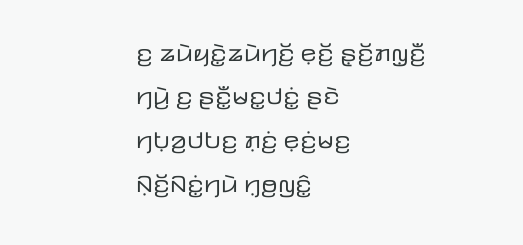ꤢ꤬ ꤘꤣꤧꤟꤢꤧ꤭ꤘꤣꤧꤚꤢꤩ꤬ ꤕ꤫ꤢꤩ꤬ ꤔ꤫ꤢꤩ꤬ꤊꤜ꤫ꤢꤪ꤬ ꤚꤣꤧ꤬ ꤢ꤬ ꤔꤢꤪ꤭ꤗꤢ꤭ꤓꤢꤦ꤭ ꤔꤢꤧ ꤚꤝ꤫ꤤ꤬ꤓꤝꤢ꤬ ꤊ꤫ꤢꤦ꤬ ꤕ꤫ꤢꤦ꤬ꤗꤢ꤬ ꤡ꤫ꤢꤩ꤬ꤡꤢꤦ꤭ꤚꤣꤧ ꤚ꤫ꤥ꤬ꤜꤢꤨ꤭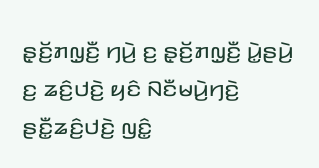ꤔ꤫ꤢꤩ꤬ꤊꤜ꤫ꤢꤪ꤬ ꤚꤣꤧ꤬ ꤢ꤬ ꤔ꤫ꤢꤩ꤬ꤊꤜ꤫ꤢꤪ꤬ ꤣꤧ꤭ꤔꤣꤧ꤬ ꤢ꤬ ꤘꤢꤨ꤬ꤓꤢꤧ꤬ ꤟꤢꤨ ꤡꤢꤪꤗꤣꤧ꤬ꤚꤢꤧ꤬ ꤔꤢꤪ꤭ꤘꤢꤨ꤬ꤓꤢꤧ꤬ ꤜꤢꤨ꤭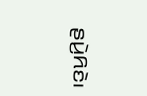ꤔꤣꤧ꤬ꤖꤢꤧ꤯